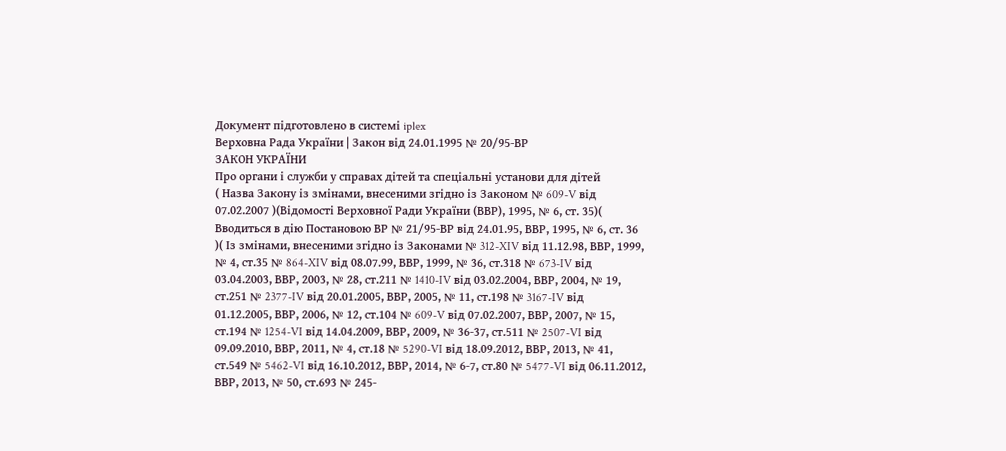Документ підготовлено в системі iplex
Верховна Рада України | Закон від 24.01.1995 № 20/95-ВР
ЗАКОН УКРАЇНИ
Про органи і служби у справах дітей та спеціальні установи для дітей
( Назва Закону із змінами, внесеними згідно із Законом № 609-V від 07.02.2007 )(Відомості Верховної Ради України (ВВР), 1995, № 6, ст. 35)( Вводиться в дію Постановою ВР № 21/95-ВР від 24.01.95, ВВР, 1995, № 6, ст. 36 )( Із змінами, внесеними згідно із Законами № 312-XIV від 11.12.98, ВВР, 1999, № 4, ст.35 № 864-XIV від 08.07.99, ВВР, 1999, № 36, ст.318 № 673-IV від 03.04.2003, ВВР, 2003, № 28, ст.211 № 1410-IV від 03.02.2004, ВВР, 2004, № 19, ст.251 № 2377-IV від 20.01.2005, ВВР, 2005, № 11, ст.198 № 3167-IV від 01.12.2005, ВВР, 2006, № 12, ст.104 № 609-V від 07.02.2007, ВВР, 2007, № 15, ст.194 № 1254-VI від 14.04.2009, ВВР, 2009, № 36-37, ст.511 № 2507-VI від 09.09.2010, ВВР, 2011, № 4, ст.18 № 5290-VI від 18.09.2012, ВВР, 2013, № 41, ст.549 № 5462-VI від 16.10.2012, ВВР, 2014, № 6-7, ст.80 № 5477-VI від 06.11.2012, ВВР, 2013, № 50, ст.693 № 245-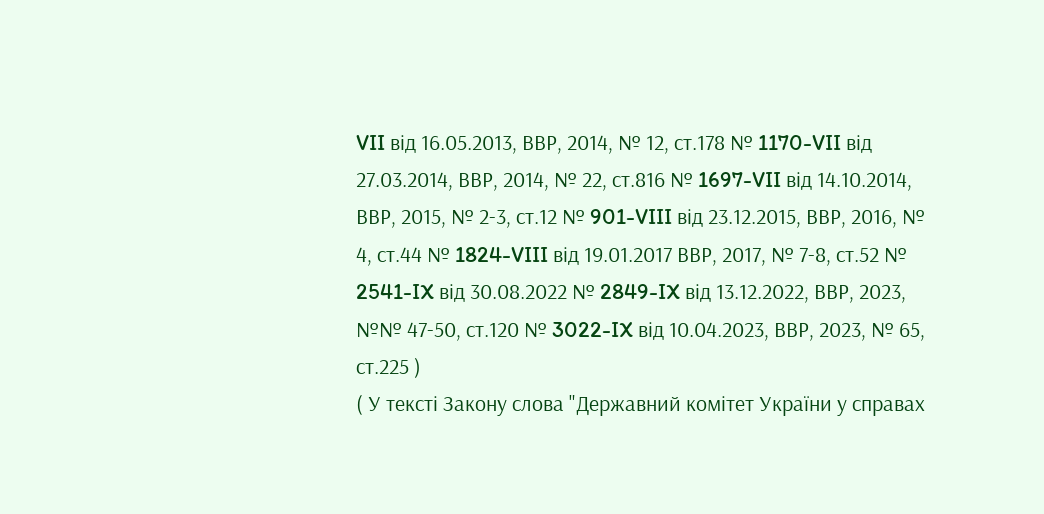VII від 16.05.2013, ВВР, 2014, № 12, ст.178 № 1170-VII від 27.03.2014, ВВР, 2014, № 22, ст.816 № 1697-VII від 14.10.2014, ВВР, 2015, № 2-3, ст.12 № 901-VIII від 23.12.2015, ВВР, 2016, № 4, ст.44 № 1824-VIII від 19.01.2017 ВВР, 2017, № 7-8, ст.52 № 2541-IX від 30.08.2022 № 2849-IX від 13.12.2022, ВВР, 2023, №№ 47-50, ст.120 № 3022-IX від 10.04.2023, ВВР, 2023, № 65, ст.225 )
( У тексті Закону слова "Державний комітет України у справах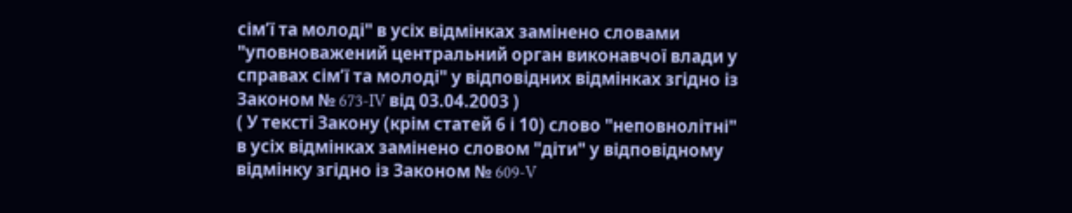сім’ї та молоді" в усіх відмінках замінено словами "уповноважений центральний орган виконавчої влади у справах сім’ї та молоді" у відповідних відмінках згідно із Законом № 673-IV від 03.04.2003 )
( У тексті Закону (крім статей 6 і 10) слово "неповнолітні" в усіх відмінках замінено словом "діти" у відповідному відмінку згідно із Законом № 609-V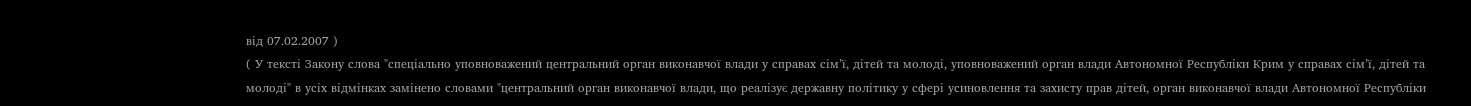від 07.02.2007 )
( У тексті Закону слова "спеціально уповноважений центральний орган виконавчої влади у справах сім’ї, дітей та молоді, уповноважений орган влади Автономної Республіки Крим у справах сім’ї, дітей та молоді" в усіх відмінках замінено словами "центральний орган виконавчої влади, що реалізує державну політику у сфері усиновлення та захисту прав дітей, орган виконавчої влади Автономної Республіки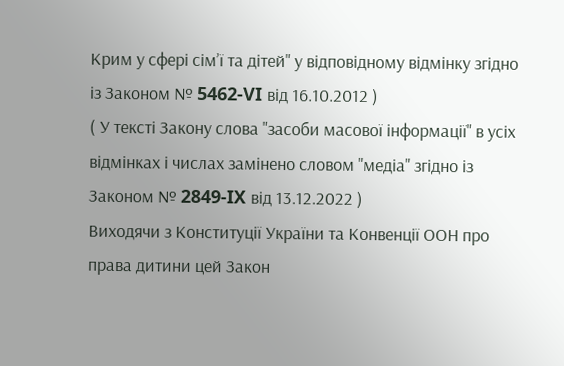Крим у сфері сім’ї та дітей" у відповідному відмінку згідно із Законом № 5462-VI від 16.10.2012 )
( У тексті Закону слова "засоби масової інформації" в усіх відмінках і числах замінено словом "медіа" згідно із Законом № 2849-IX від 13.12.2022 )
Виходячи з Конституції України та Конвенції ООН про права дитини цей Закон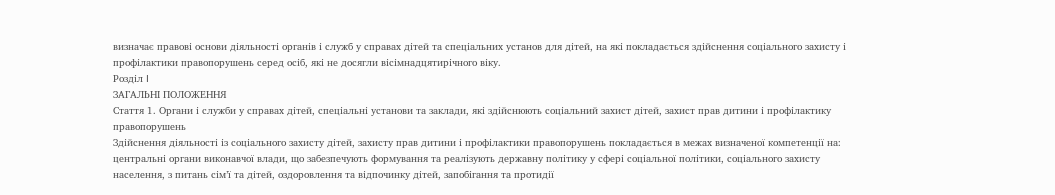визначає правові основи діяльності органів і служб у справах дітей та спеціальних установ для дітей, на які покладається здійснення соціального захисту і профілактики правопорушень серед осіб, які не досягли вісімнадцятирічного віку.
Розділ I
ЗАГАЛЬНІ ПОЛОЖЕННЯ
Стаття 1. Органи і служби у справах дітей, спеціальні установи та заклади, які здійснюють соціальний захист дітей, захист прав дитини і профілактику правопорушень
Здійснення діяльності із соціального захисту дітей, захисту прав дитини і профілактики правопорушень покладається в межах визначеної компетенції на:
центральні органи виконавчої влади, що забезпечують формування та реалізують державну політику у сфері соціальної політики, соціального захисту населення, з питань сім’ї та дітей, оздоровлення та відпочинку дітей, запобігання та протидії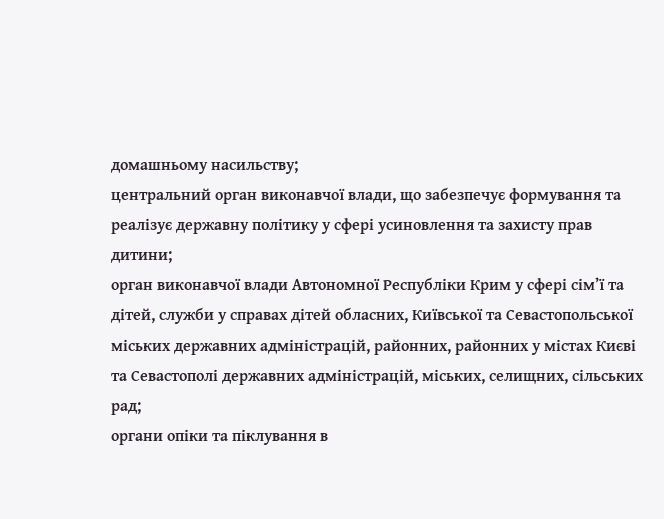домашньому насильству;
центральний орган виконавчої влади, що забезпечує формування та реалізує державну політику у сфері усиновлення та захисту прав дитини;
орган виконавчої влади Автономної Республіки Крим у сфері сім’ї та дітей, служби у справах дітей обласних, Київської та Севастопольської міських державних адміністрацій, районних, районних у містах Києві та Севастополі державних адміністрацій, міських, селищних, сільських рад;
органи опіки та піклування в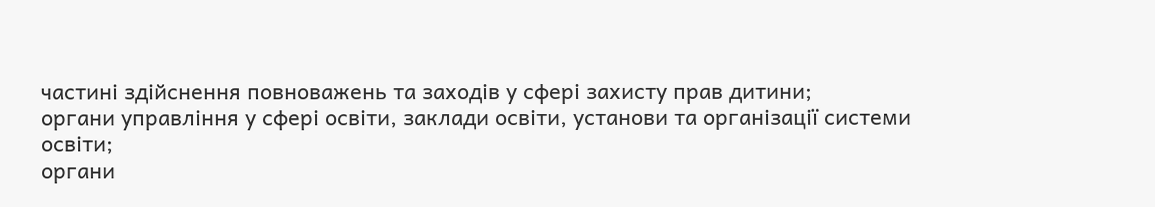частині здійснення повноважень та заходів у сфері захисту прав дитини;
органи управління у сфері освіти, заклади освіти, установи та організації системи освіти;
органи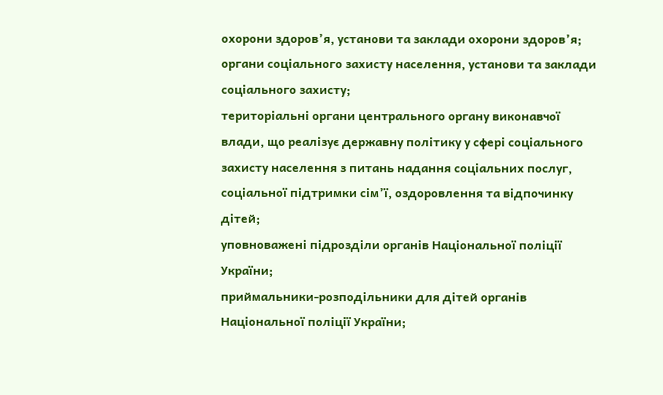охорони здоров’я, установи та заклади охорони здоров’я;
органи соціального захисту населення, установи та заклади соціального захисту;
територіальні органи центрального органу виконавчої влади, що реалізує державну політику у сфері соціального захисту населення з питань надання соціальних послуг, соціальної підтримки сім’ї, оздоровлення та відпочинку дітей;
уповноважені підрозділи органів Національної поліції України;
приймальники-розподільники для дітей органів Національної поліції України;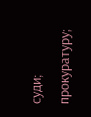суди;
прокуратуру;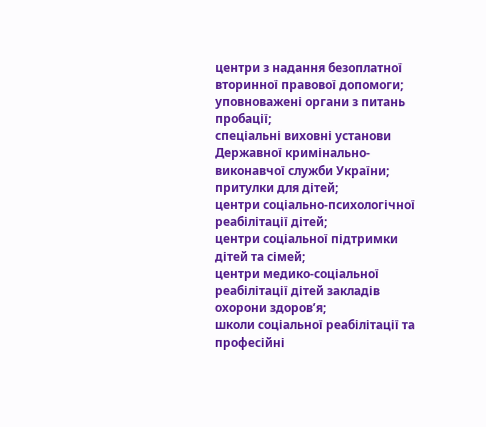центри з надання безоплатної вторинної правової допомоги;
уповноважені органи з питань пробації;
спеціальні виховні установи Державної кримінально-виконавчої служби України;
притулки для дітей;
центри соціально-психологічної реабілітації дітей;
центри соціальної підтримки дітей та сімей;
центри медико-соціальної реабілітації дітей закладів охорони здоров’я;
школи соціальної реабілітації та професійні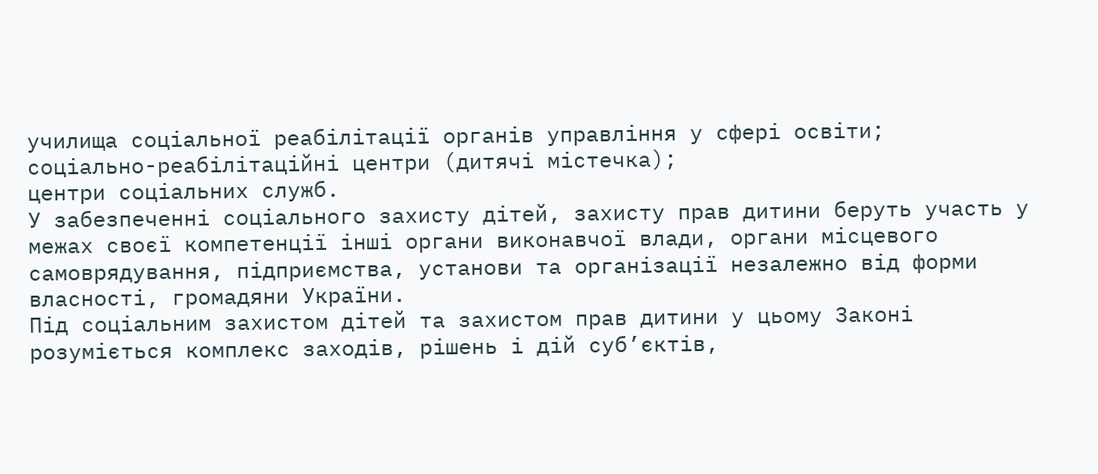училища соціальної реабілітації органів управління у сфері освіти;
соціально-реабілітаційні центри (дитячі містечка);
центри соціальних служб.
У забезпеченні соціального захисту дітей, захисту прав дитини беруть участь у межах своєї компетенції інші органи виконавчої влади, органи місцевого самоврядування, підприємства, установи та організації незалежно від форми власності, громадяни України.
Під соціальним захистом дітей та захистом прав дитини у цьому Законі розуміється комплекс заходів, рішень і дій суб’єктів,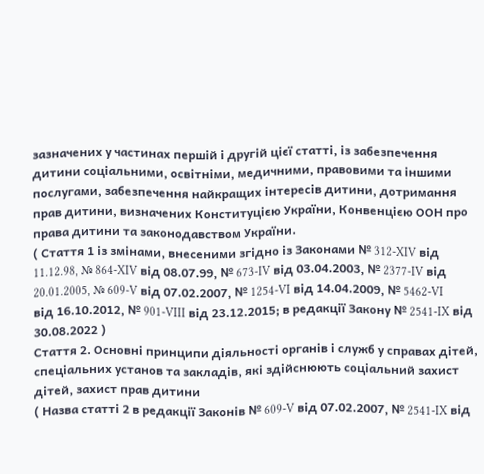зазначених у частинах першій і другій цієї статті, із забезпечення дитини соціальними, освітніми, медичними, правовими та іншими послугами, забезпечення найкращих інтересів дитини, дотримання прав дитини, визначених Конституцією України, Конвенцією ООН про права дитини та законодавством України.
( Стаття 1 із змінами, внесеними згідно із Законами № 312-XIV від 11.12.98, № 864-XIV від 08.07.99, № 673-IV від 03.04.2003, № 2377-IV від 20.01.2005, № 609-V від 07.02.2007, № 1254-VI від 14.04.2009, № 5462-VI від 16.10.2012, № 901-VIII від 23.12.2015; в редакції Закону № 2541-IX від 30.08.2022 )
Стаття 2. Основні принципи діяльності органів і служб у справах дітей, спеціальних установ та закладів, які здійснюють соціальний захист дітей, захист прав дитини
( Назва статті 2 в редакції Законів № 609-V від 07.02.2007, № 2541-IX від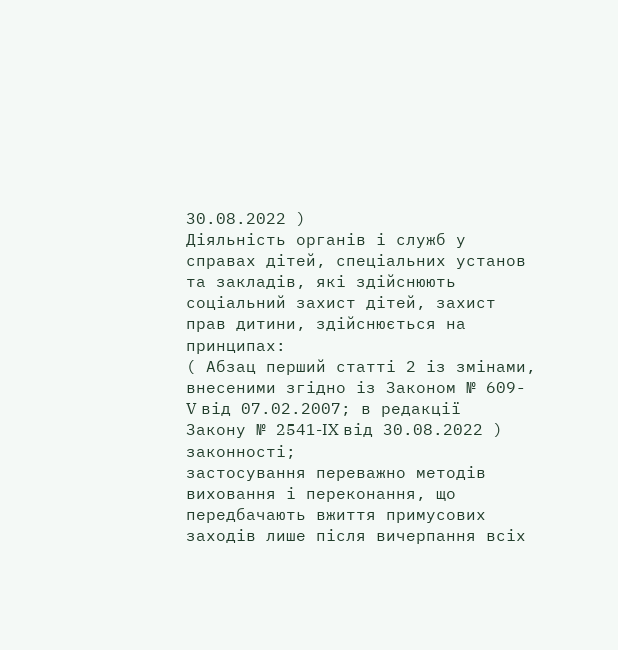30.08.2022 )
Діяльність органів і служб у справах дітей, спеціальних установ та закладів, які здійснюють соціальний захист дітей, захист прав дитини, здійснюється на принципах:
( Абзац перший статті 2 із змінами, внесеними згідно із Законом № 609-V від 07.02.2007; в редакції Закону № 2541-IX від 30.08.2022 )
законності;
застосування переважно методів виховання і переконання, що передбачають вжиття примусових заходів лише після вичерпання всіх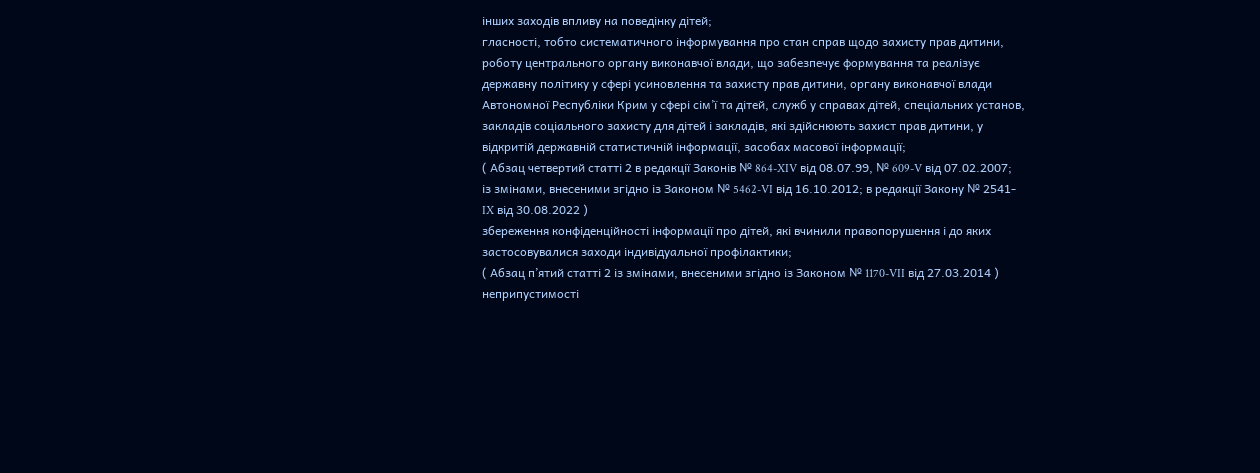інших заходів впливу на поведінку дітей;
гласності, тобто систематичного інформування про стан справ щодо захисту прав дитини, роботу центрального органу виконавчої влади, що забезпечує формування та реалізує державну політику у сфері усиновлення та захисту прав дитини, органу виконавчої влади Автономної Республіки Крим у сфері сім’ї та дітей, служб у справах дітей, спеціальних установ, закладів соціального захисту для дітей і закладів, які здійснюють захист прав дитини, у відкритій державній статистичній інформації, засобах масової інформації;
( Абзац четвертий статті 2 в редакції Законів № 864-XIV від 08.07.99, № 609-V від 07.02.2007; із змінами, внесеними згідно із Законом № 5462-VI від 16.10.2012; в редакції Закону № 2541-IX від 30.08.2022 )
збереження конфіденційності інформації про дітей, які вчинили правопорушення і до яких застосовувалися заходи індивідуальної профілактики;
( Абзац п’ятий статті 2 із змінами, внесеними згідно із Законом № 1170-VII від 27.03.2014 )
неприпустимості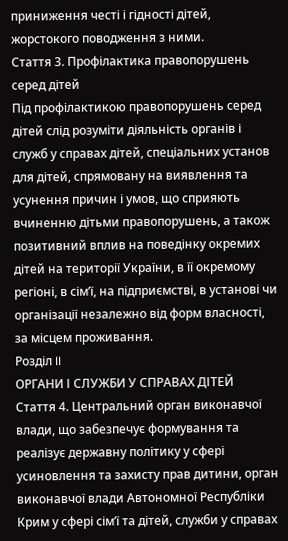приниження честі і гідності дітей, жорстокого поводження з ними.
Стаття 3. Профілактика правопорушень серед дітей
Під профілактикою правопорушень серед дітей слід розуміти діяльність органів і служб у справах дітей, спеціальних установ для дітей, спрямовану на виявлення та усунення причин і умов, що сприяють вчиненню дітьми правопорушень, а також позитивний вплив на поведінку окремих дітей на території України, в її окремому регіоні, в сім’ї, на підприємстві, в установі чи організації незалежно від форм власності, за місцем проживання.
Розділ II
ОРГАНИ І СЛУЖБИ У СПРАВАХ ДІТЕЙ
Стаття 4. Центральний орган виконавчої влади, що забезпечує формування та реалізує державну політику у сфері усиновлення та захисту прав дитини, орган виконавчої влади Автономної Республіки Крим у сфері сім’ї та дітей, служби у справах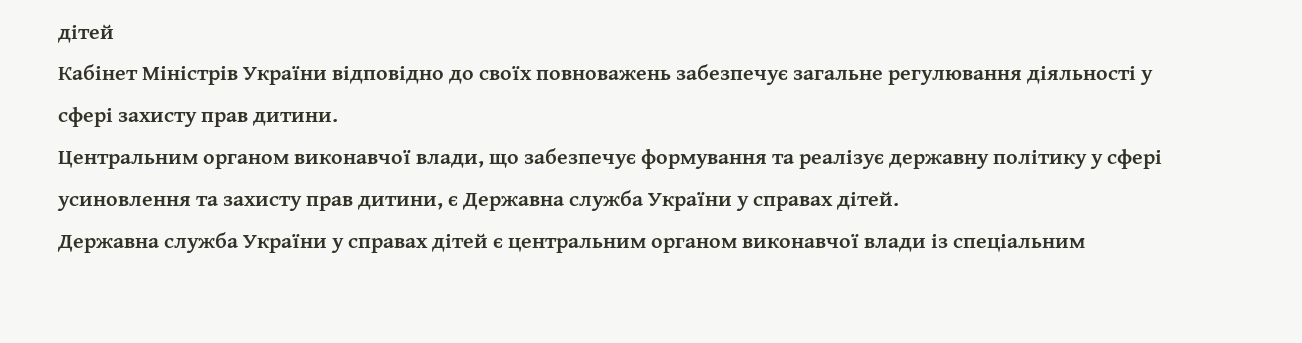дітей
Кабінет Міністрів України відповідно до своїх повноважень забезпечує загальне регулювання діяльності у сфері захисту прав дитини.
Центральним органом виконавчої влади, що забезпечує формування та реалізує державну політику у сфері усиновлення та захисту прав дитини, є Державна служба України у справах дітей.
Державна служба України у справах дітей є центральним органом виконавчої влади із спеціальним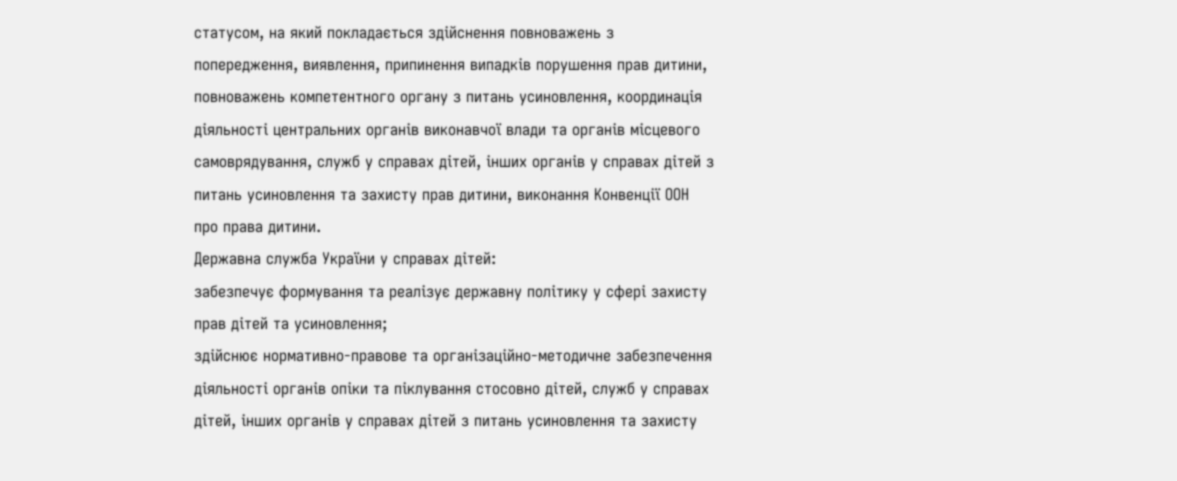статусом, на який покладається здійснення повноважень з попередження, виявлення, припинення випадків порушення прав дитини, повноважень компетентного органу з питань усиновлення, координація діяльності центральних органів виконавчої влади та органів місцевого самоврядування, служб у справах дітей, інших органів у справах дітей з питань усиновлення та захисту прав дитини, виконання Конвенції ООН про права дитини.
Державна служба України у справах дітей:
забезпечує формування та реалізує державну політику у сфері захисту прав дітей та усиновлення;
здійснює нормативно-правове та організаційно-методичне забезпечення діяльності органів опіки та піклування стосовно дітей, служб у справах дітей, інших органів у справах дітей з питань усиновлення та захисту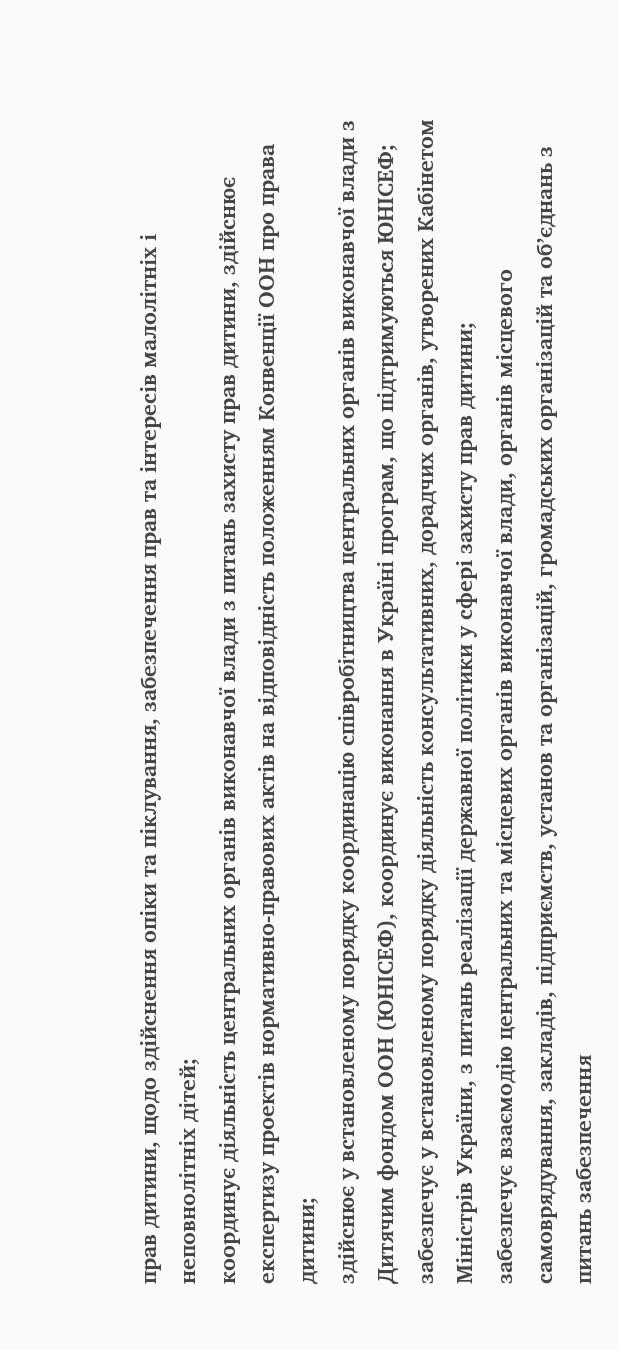прав дитини, щодо здійснення опіки та піклування, забезпечення прав та інтересів малолітніх і неповнолітніх дітей;
координує діяльність центральних органів виконавчої влади з питань захисту прав дитини, здійснює експертизу проектів нормативно-правових актів на відповідність положенням Конвенції ООН про права дитини;
здійснює у встановленому порядку координацію співробітництва центральних органів виконавчої влади з Дитячим фондом ООН (ЮНІСЕФ), координує виконання в Україні програм, що підтримуються ЮНІСЕФ;
забезпечує у встановленому порядку діяльність консультативних, дорадчих органів, утворених Кабінетом Міністрів України, з питань реалізації державної політики у сфері захисту прав дитини;
забезпечує взаємодію центральних та місцевих органів виконавчої влади, органів місцевого самоврядування, закладів, підприємств, установ та організацій, громадських організацій та об’єднань з питань забезпечення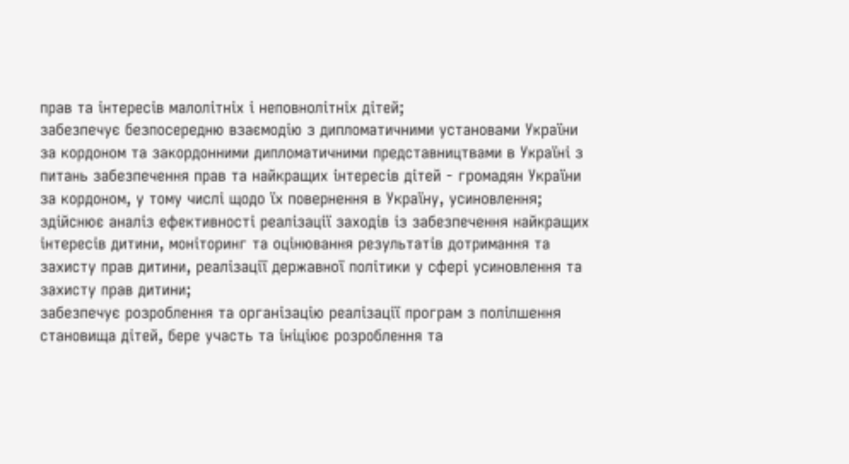прав та інтересів малолітніх і неповнолітніх дітей;
забезпечує безпосередню взаємодію з дипломатичними установами України за кордоном та закордонними дипломатичними представництвами в Україні з питань забезпечення прав та найкращих інтересів дітей - громадян України за кордоном, у тому числі щодо їх повернення в Україну, усиновлення;
здійснює аналіз ефективності реалізації заходів із забезпечення найкращих інтересів дитини, моніторинг та оцінювання результатів дотримання та захисту прав дитини, реалізації державної політики у сфері усиновлення та захисту прав дитини;
забезпечує розроблення та організацію реалізації програм з поліпшення становища дітей, бере участь та ініціює розроблення та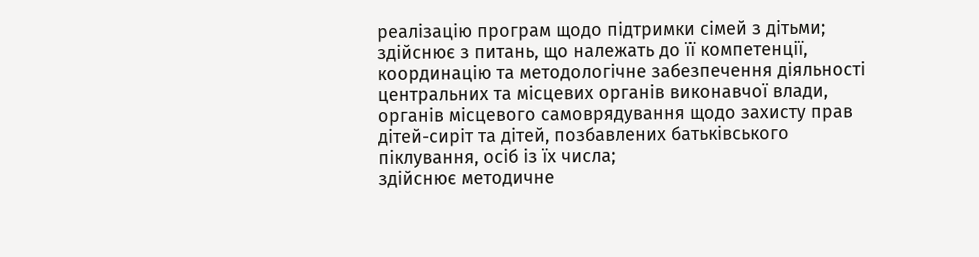реалізацію програм щодо підтримки сімей з дітьми;
здійснює з питань, що належать до її компетенції, координацію та методологічне забезпечення діяльності центральних та місцевих органів виконавчої влади, органів місцевого самоврядування щодо захисту прав дітей-сиріт та дітей, позбавлених батьківського піклування, осіб із їх числа;
здійснює методичне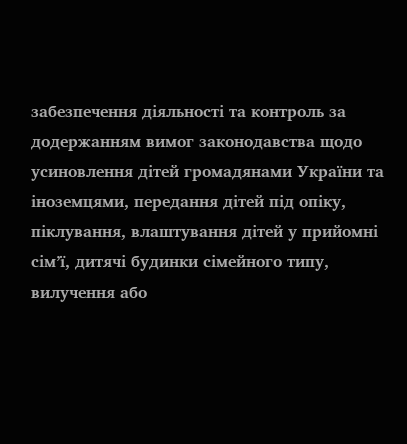забезпечення діяльності та контроль за додержанням вимог законодавства щодо усиновлення дітей громадянами України та іноземцями, передання дітей під опіку, піклування, влаштування дітей у прийомні сім’ї, дитячі будинки сімейного типу, вилучення або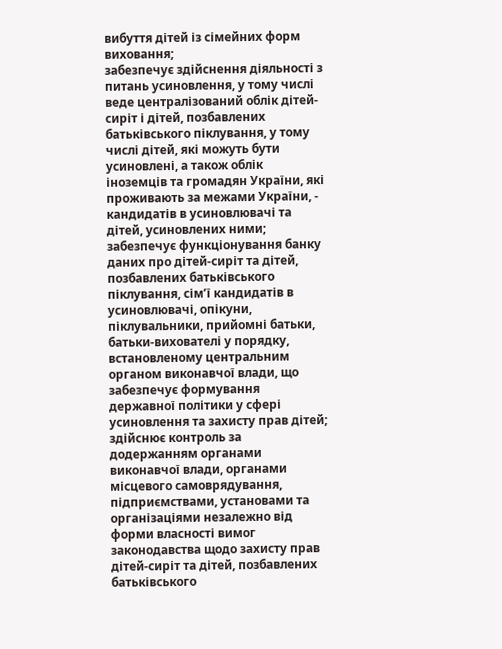вибуття дітей із сімейних форм виховання;
забезпечує здійснення діяльності з питань усиновлення, у тому числі веде централізований облік дітей-сиріт і дітей, позбавлених батьківського піклування, у тому числі дітей, які можуть бути усиновлені, а також облік іноземців та громадян України, які проживають за межами України, - кандидатів в усиновлювачі та дітей, усиновлених ними;
забезпечує функціонування банку даних про дітей-сиріт та дітей, позбавлених батьківського піклування, сім’ї кандидатів в усиновлювачі, опікуни, піклувальники, прийомні батьки, батьки-вихователі у порядку, встановленому центральним органом виконавчої влади, що забезпечує формування державної політики у сфері усиновлення та захисту прав дітей;
здійснює контроль за додержанням органами виконавчої влади, органами місцевого самоврядування, підприємствами, установами та організаціями незалежно від форми власності вимог законодавства щодо захисту прав дітей-сиріт та дітей, позбавлених батьківського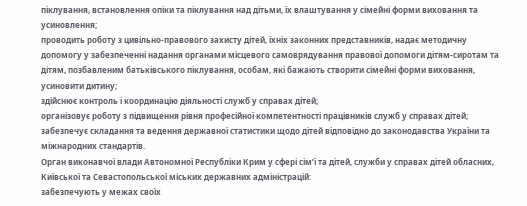піклування, встановлення опіки та піклування над дітьми, їх влаштування у сімейні форми виховання та усиновлення;
проводить роботу з цивільно-правового захисту дітей, їхніх законних представників, надає методичну допомогу у забезпеченні надання органами місцевого самоврядування правової допомоги дітям-сиротам та дітям, позбавленим батьківського піклування, особам, які бажають створити сімейні форми виховання, усиновити дитину;
здійснює контроль і координацію діяльності служб у справах дітей;
організовує роботу з підвищення рівня професійної компетентності працівників служб у справах дітей;
забезпечує складання та ведення державної статистики щодо дітей відповідно до законодавства України та міжнародних стандартів.
Орган виконавчої влади Автономної Республіки Крим у сфері сім’ї та дітей, служби у справах дітей обласних, Київської та Севастопольської міських державних адміністрацій:
забезпечують у межах своїх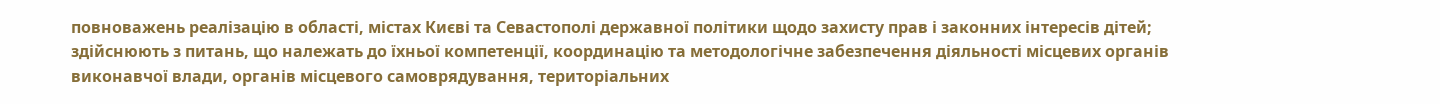повноважень реалізацію в області, містах Києві та Севастополі державної політики щодо захисту прав і законних інтересів дітей;
здійснюють з питань, що належать до їхньої компетенції, координацію та методологічне забезпечення діяльності місцевих органів виконавчої влади, органів місцевого самоврядування, територіальних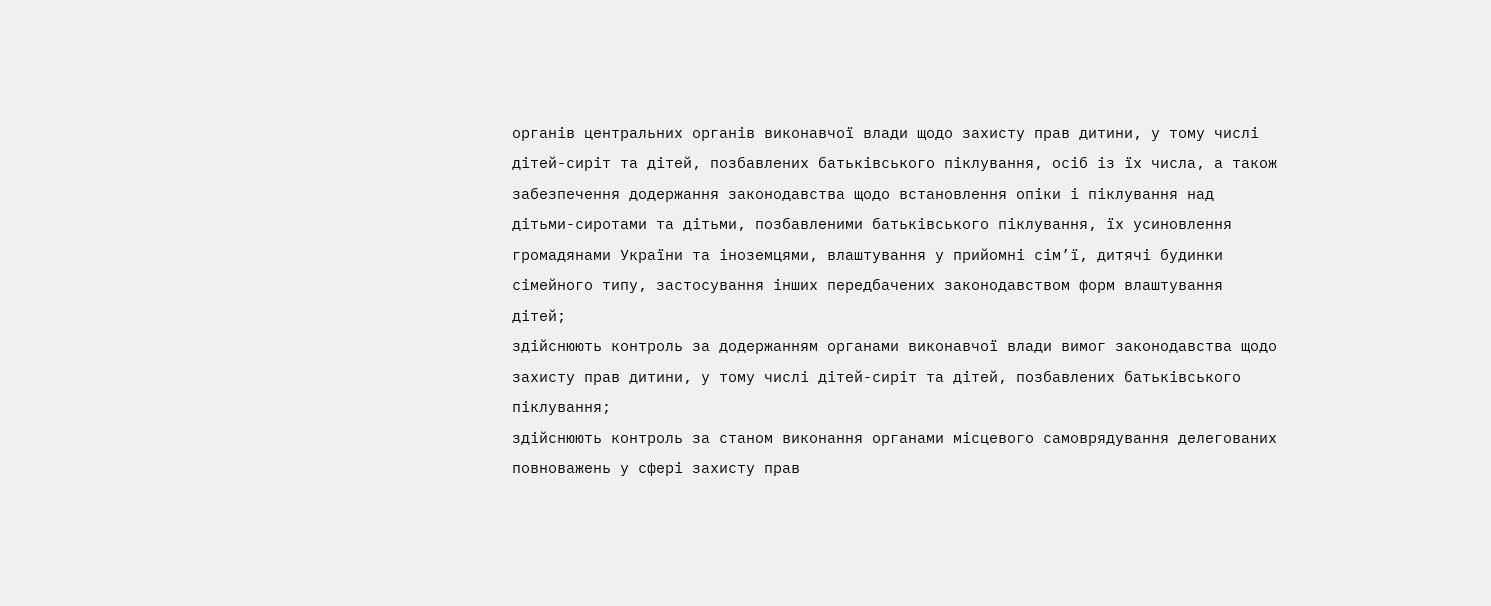органів центральних органів виконавчої влади щодо захисту прав дитини, у тому числі дітей-сиріт та дітей, позбавлених батьківського піклування, осіб із їх числа, а також забезпечення додержання законодавства щодо встановлення опіки і піклування над дітьми-сиротами та дітьми, позбавленими батьківського піклування, їх усиновлення громадянами України та іноземцями, влаштування у прийомні сім’ї, дитячі будинки сімейного типу, застосування інших передбачених законодавством форм влаштування дітей;
здійснюють контроль за додержанням органами виконавчої влади вимог законодавства щодо захисту прав дитини, у тому числі дітей-сиріт та дітей, позбавлених батьківського піклування;
здійснюють контроль за станом виконання органами місцевого самоврядування делегованих повноважень у сфері захисту прав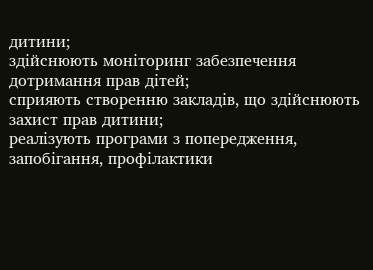дитини;
здійснюють моніторинг забезпечення дотримання прав дітей;
сприяють створенню закладів, що здійснюють захист прав дитини;
реалізують програми з попередження, запобігання, профілактики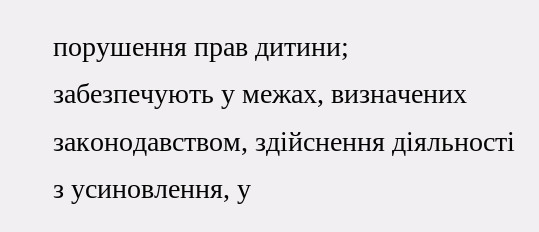порушення прав дитини;
забезпечують у межах, визначених законодавством, здійснення діяльності з усиновлення, у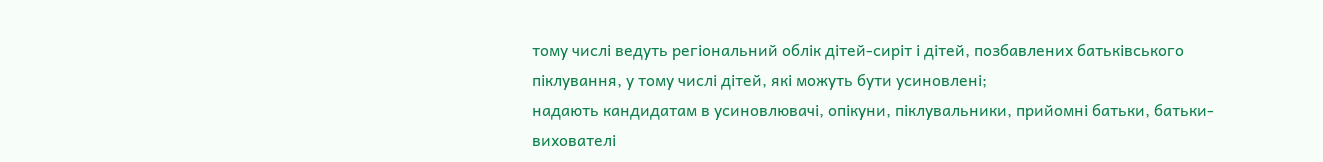тому числі ведуть регіональний облік дітей-сиріт і дітей, позбавлених батьківського піклування, у тому числі дітей, які можуть бути усиновлені;
надають кандидатам в усиновлювачі, опікуни, піклувальники, прийомні батьки, батьки-вихователі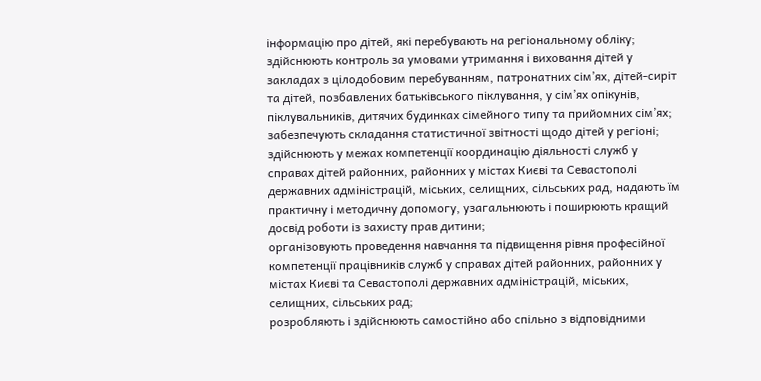інформацію про дітей, які перебувають на регіональному обліку;
здійснюють контроль за умовами утримання і виховання дітей у закладах з цілодобовим перебуванням, патронатних сім’ях, дітей-сиріт та дітей, позбавлених батьківського піклування, у сім’ях опікунів, піклувальників, дитячих будинках сімейного типу та прийомних сім’ях;
забезпечують складання статистичної звітності щодо дітей у регіоні;
здійснюють у межах компетенції координацію діяльності служб у справах дітей районних, районних у містах Києві та Севастополі державних адміністрацій, міських, селищних, сільських рад, надають їм практичну і методичну допомогу, узагальнюють і поширюють кращий досвід роботи із захисту прав дитини;
організовують проведення навчання та підвищення рівня професійної компетенції працівників служб у справах дітей районних, районних у містах Києві та Севастополі державних адміністрацій, міських, селищних, сільських рад;
розробляють і здійснюють самостійно або спільно з відповідними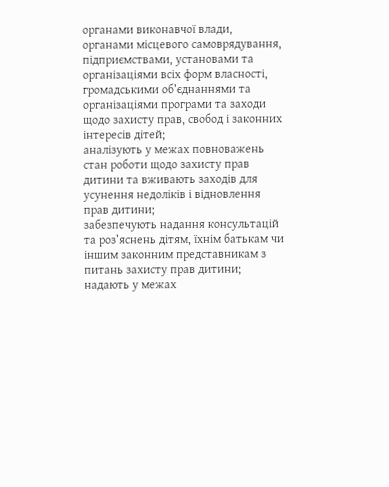органами виконавчої влади, органами місцевого самоврядування, підприємствами, установами та організаціями всіх форм власності, громадськими об’єднаннями та організаціями програми та заходи щодо захисту прав, свобод і законних інтересів дітей;
аналізують у межах повноважень стан роботи щодо захисту прав дитини та вживають заходів для усунення недоліків і відновлення прав дитини;
забезпечують надання консультацій та роз’яснень дітям, їхнім батькам чи іншим законним представникам з питань захисту прав дитини;
надають у межах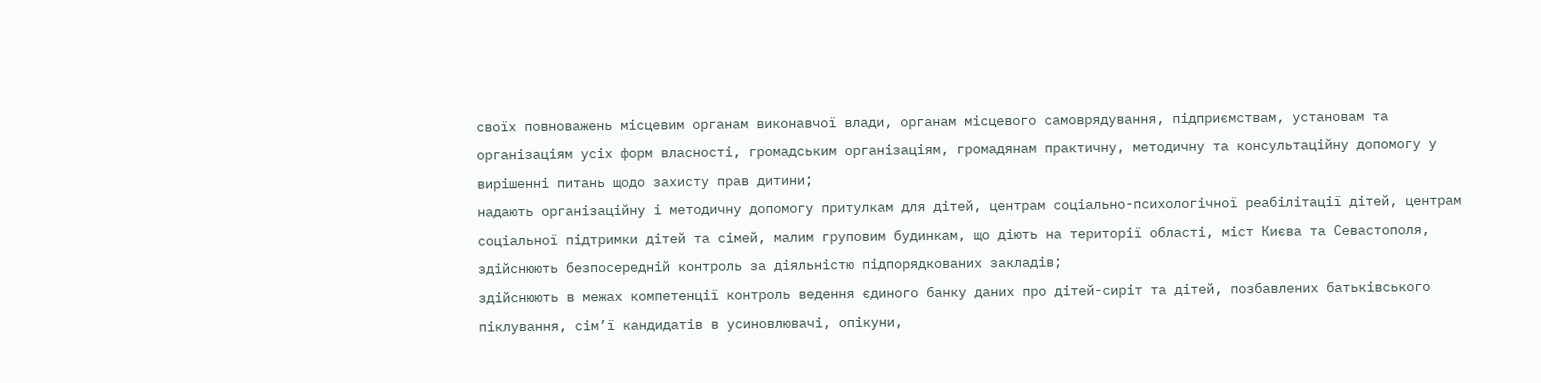своїх повноважень місцевим органам виконавчої влади, органам місцевого самоврядування, підприємствам, установам та організаціям усіх форм власності, громадським організаціям, громадянам практичну, методичну та консультаційну допомогу у вирішенні питань щодо захисту прав дитини;
надають організаційну і методичну допомогу притулкам для дітей, центрам соціально-психологічної реабілітації дітей, центрам соціальної підтримки дітей та сімей, малим груповим будинкам, що діють на території області, міст Києва та Севастополя, здійснюють безпосередній контроль за діяльністю підпорядкованих закладів;
здійснюють в межах компетенції контроль ведення єдиного банку даних про дітей-сиріт та дітей, позбавлених батьківського піклування, сім’ї кандидатів в усиновлювачі, опікуни,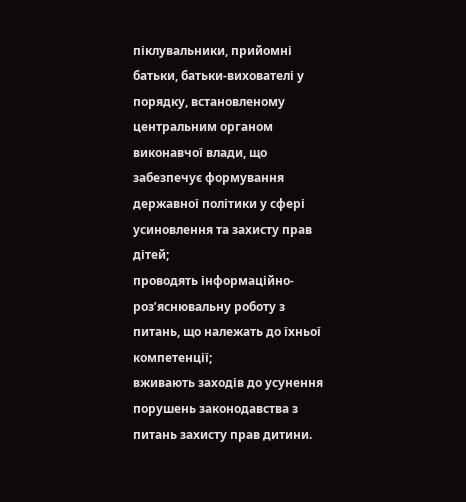піклувальники, прийомні батьки, батьки-вихователі у порядку, встановленому центральним органом виконавчої влади, що забезпечує формування державної політики у сфері усиновлення та захисту прав дітей;
проводять інформаційно-роз’яснювальну роботу з питань, що належать до їхньої компетенції;
вживають заходів до усунення порушень законодавства з питань захисту прав дитини.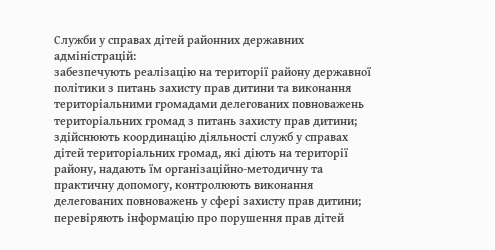Служби у справах дітей районних державних адміністрацій:
забезпечують реалізацію на території району державної політики з питань захисту прав дитини та виконання територіальними громадами делегованих повноважень територіальних громад з питань захисту прав дитини;
здійснюють координацію діяльності служб у справах дітей територіальних громад, які діють на території району, надають їм організаційно-методичну та практичну допомогу, контролюють виконання делегованих повноважень у сфері захисту прав дитини;
перевіряють інформацію про порушення прав дітей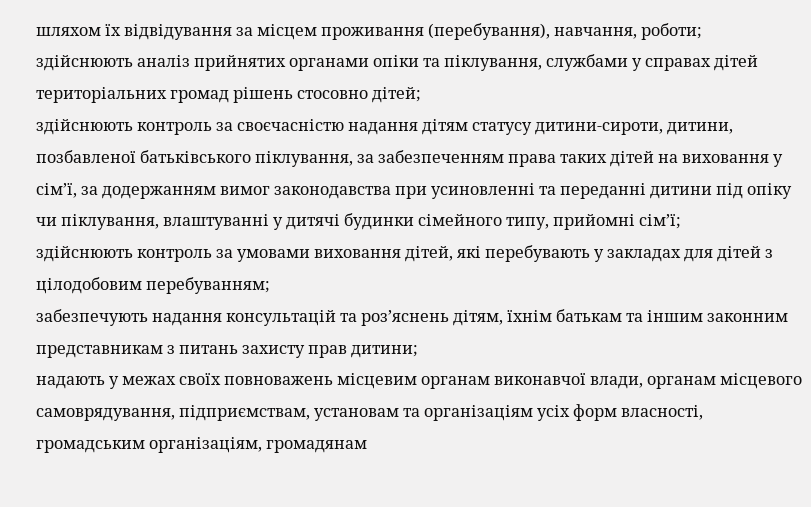шляхом їх відвідування за місцем проживання (перебування), навчання, роботи;
здійснюють аналіз прийнятих органами опіки та піклування, службами у справах дітей територіальних громад рішень стосовно дітей;
здійснюють контроль за своєчасністю надання дітям статусу дитини-сироти, дитини, позбавленої батьківського піклування, за забезпеченням права таких дітей на виховання у сім’ї, за додержанням вимог законодавства при усиновленні та переданні дитини під опіку чи піклування, влаштуванні у дитячі будинки сімейного типу, прийомні сім’ї;
здійснюють контроль за умовами виховання дітей, які перебувають у закладах для дітей з цілодобовим перебуванням;
забезпечують надання консультацій та роз’яснень дітям, їхнім батькам та іншим законним представникам з питань захисту прав дитини;
надають у межах своїх повноважень місцевим органам виконавчої влади, органам місцевого самоврядування, підприємствам, установам та організаціям усіх форм власності, громадським організаціям, громадянам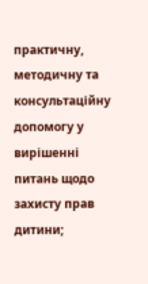практичну, методичну та консультаційну допомогу у вирішенні питань щодо захисту прав дитини;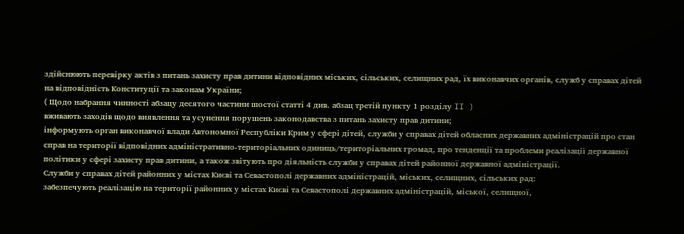здійснюють перевірку актів з питань захисту прав дитини відповідних міських, сільських, селищних рад, їх виконавчих органів, служб у справах дітей на відповідність Конституції та законам України;
( Щодо набрання чинності абзацу десятого частини шостої статті 4 див. абзац третій пункту 1 розділу II )
вживають заходів щодо виявлення та усунення порушень законодавства з питань захисту прав дитини;
інформують орган виконавчої влади Автономної Республіки Крим у сфері дітей, служби у справах дітей обласних державних адміністрацій про стан справ на території відповідних адміністративно-територіальних одиниць/територіальних громад, про тенденції та проблеми реалізації державної політики у сфері захисту прав дитини, а також звітують про діяльність служби у справах дітей районної державної адміністрації.
Служби у справах дітей районних у містах Києві та Севастополі державних адміністрацій, міських, селищних, сільських рад:
забезпечують реалізацію на території районних у містах Києві та Севастополі державних адміністрацій, міської, селищної,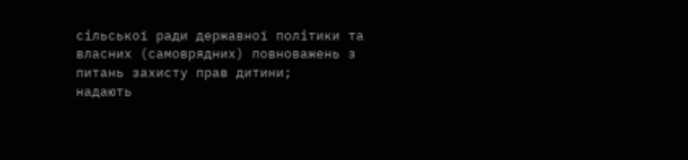сільської ради державної політики та власних (самоврядних) повноважень з питань захисту прав дитини;
надають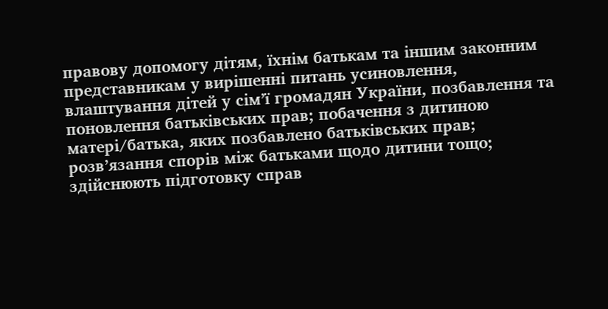правову допомогу дітям, їхнім батькам та іншим законним представникам у вирішенні питань усиновлення, влаштування дітей у сім’ї громадян України, позбавлення та поновлення батьківських прав; побачення з дитиною матері/батька, яких позбавлено батьківських прав; розв’язання спорів між батьками щодо дитини тощо;
здійснюють підготовку справ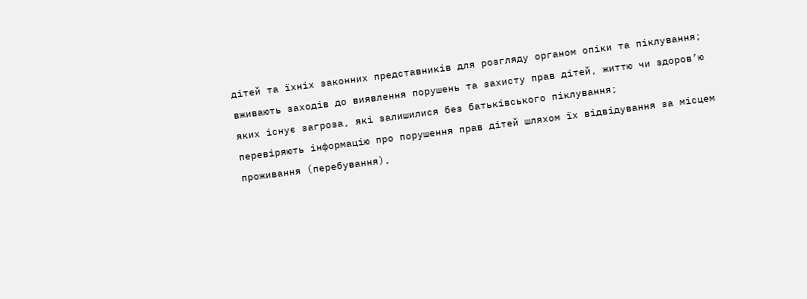дітей та їхніх законних представників для розгляду органом опіки та піклування;
вживають заходів до виявлення порушень та захисту прав дітей, життю чи здоров’ю яких існує загроза, які залишилися без батьківського піклування;
перевіряють інформацію про порушення прав дітей шляхом їх відвідування за місцем проживання (перебування),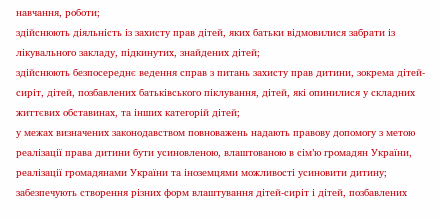навчання, роботи;
здійснюють діяльність із захисту прав дітей, яких батьки відмовилися забрати із лікувального закладу, підкинутих, знайдених дітей;
здійснюють безпосереднє ведення справ з питань захисту прав дитини, зокрема дітей-сиріт, дітей, позбавлених батьківського піклування, дітей, які опинилися у складних життєвих обставинах, та інших категорій дітей;
у межах визначених законодавством повноважень надають правову допомогу з метою реалізації права дитини бути усиновленою, влаштованою в сім’ю громадян України, реалізації громадянами України та іноземцями можливості усиновити дитину;
забезпечують створення різних форм влаштування дітей-сиріт і дітей, позбавлених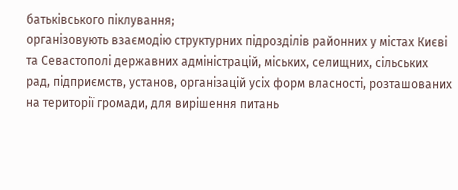батьківського піклування;
організовують взаємодію структурних підрозділів районних у містах Києві та Севастополі державних адміністрацій, міських, селищних, сільських рад, підприємств, установ, організацій усіх форм власності, розташованих на території громади, для вирішення питань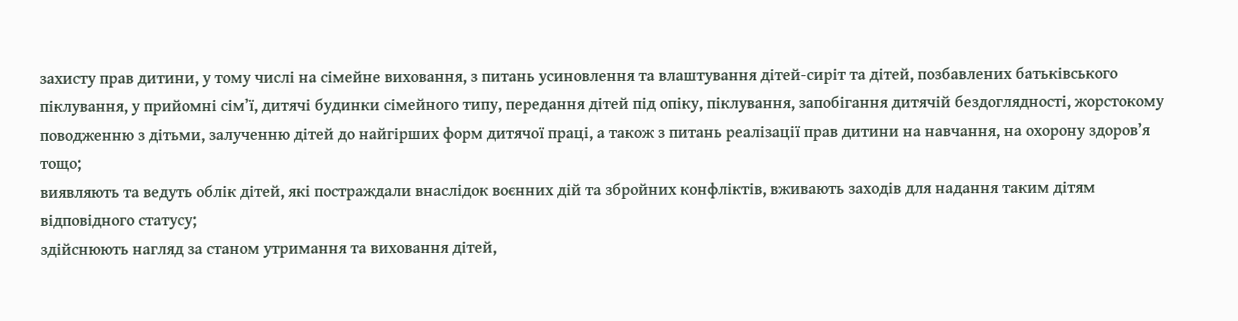захисту прав дитини, у тому числі на сімейне виховання, з питань усиновлення та влаштування дітей-сиріт та дітей, позбавлених батьківського піклування, у прийомні сім’ї, дитячі будинки сімейного типу, передання дітей під опіку, піклування, запобігання дитячій бездоглядності, жорстокому поводженню з дітьми, залученню дітей до найгірших форм дитячої праці, а також з питань реалізації прав дитини на навчання, на охорону здоров’я тощо;
виявляють та ведуть облік дітей, які постраждали внаслідок воєнних дій та збройних конфліктів, вживають заходів для надання таким дітям відповідного статусу;
здійснюють нагляд за станом утримання та виховання дітей,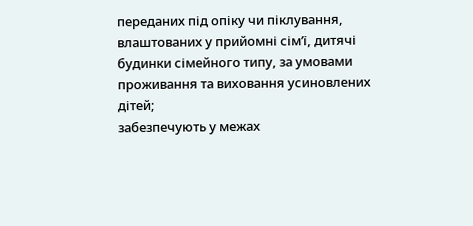переданих під опіку чи піклування, влаштованих у прийомні сім’ї, дитячі будинки сімейного типу, за умовами проживання та виховання усиновлених дітей;
забезпечують у межах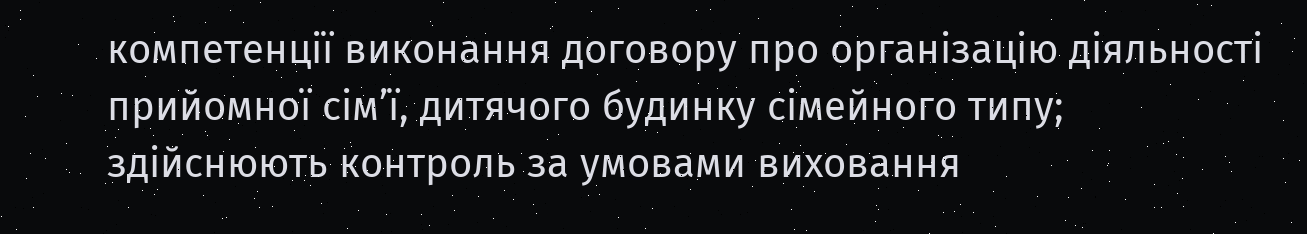компетенції виконання договору про організацію діяльності прийомної сім’ї, дитячого будинку сімейного типу;
здійснюють контроль за умовами виховання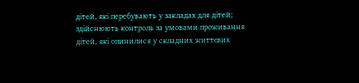дітей, які перебувають у закладах для дітей;
здійснюють контроль за умовами проживання дітей, які опинилися у складних життєвих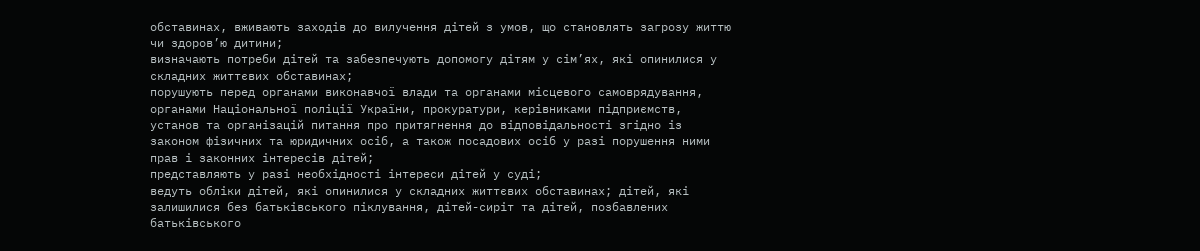обставинах, вживають заходів до вилучення дітей з умов, що становлять загрозу життю чи здоров’ю дитини;
визначають потреби дітей та забезпечують допомогу дітям у сім’ях, які опинилися у складних життєвих обставинах;
порушують перед органами виконавчої влади та органами місцевого самоврядування, органами Національної поліції України, прокуратури, керівниками підприємств, установ та організацій питання про притягнення до відповідальності згідно із законом фізичних та юридичних осіб, а також посадових осіб у разі порушення ними прав і законних інтересів дітей;
представляють у разі необхідності інтереси дітей у суді;
ведуть обліки дітей, які опинилися у складних життєвих обставинах; дітей, які залишилися без батьківського піклування, дітей-сиріт та дітей, позбавлених батьківського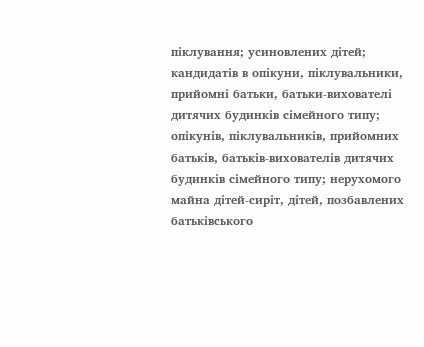піклування; усиновлених дітей; кандидатів в опікуни, піклувальники, прийомні батьки, батьки-вихователі дитячих будинків сімейного типу; опікунів, піклувальників, прийомних батьків, батьків-вихователів дитячих будинків сімейного типу; нерухомого майна дітей-сиріт, дітей, позбавлених батьківського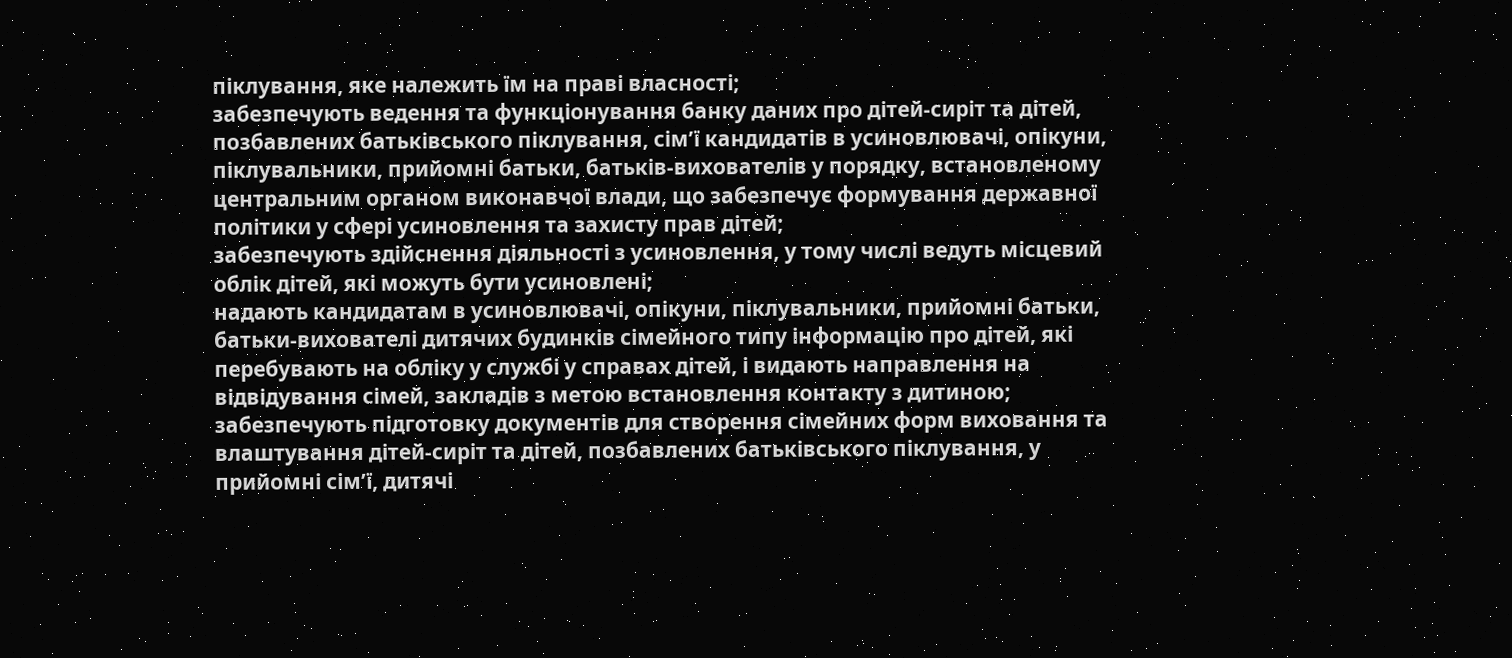піклування, яке належить їм на праві власності;
забезпечують ведення та функціонування банку даних про дітей-сиріт та дітей, позбавлених батьківського піклування, сім’ї кандидатів в усиновлювачі, опікуни, піклувальники, прийомні батьки, батьків-вихователів у порядку, встановленому центральним органом виконавчої влади, що забезпечує формування державної політики у сфері усиновлення та захисту прав дітей;
забезпечують здійснення діяльності з усиновлення, у тому числі ведуть місцевий облік дітей, які можуть бути усиновлені;
надають кандидатам в усиновлювачі, опікуни, піклувальники, прийомні батьки, батьки-вихователі дитячих будинків сімейного типу інформацію про дітей, які перебувають на обліку у службі у справах дітей, і видають направлення на відвідування сімей, закладів з метою встановлення контакту з дитиною;
забезпечують підготовку документів для створення сімейних форм виховання та влаштування дітей-сиріт та дітей, позбавлених батьківського піклування, у прийомні сім’ї, дитячі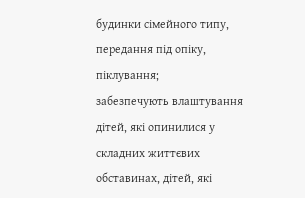будинки сімейного типу, передання під опіку, піклування;
забезпечують влаштування дітей, які опинилися у складних життєвих обставинах, дітей, які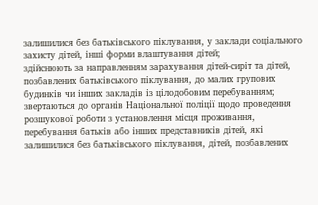залишилися без батьківського піклування, у заклади соціального захисту дітей, інші форми влаштування дітей;
здійснюють за направленням зарахування дітей-сиріт та дітей, позбавлених батьківського піклування, до малих групових будинків чи інших закладів із цілодобовим перебуванням;
звертаються до органів Національної поліції щодо проведення розшукової роботи з установлення місця проживання, перебування батьків або інших представників дітей, які залишилися без батьківського піклування, дітей, позбавлених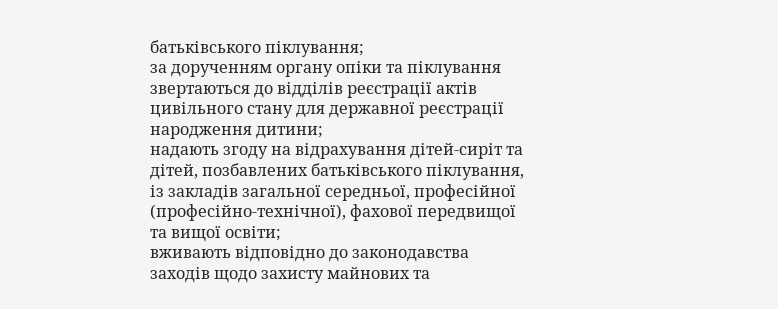батьківського піклування;
за дорученням органу опіки та піклування звертаються до відділів реєстрації актів цивільного стану для державної реєстрації народження дитини;
надають згоду на відрахування дітей-сиріт та дітей, позбавлених батьківського піклування, із закладів загальної середньої, професійної (професійно-технічної), фахової передвищої та вищої освіти;
вживають відповідно до законодавства заходів щодо захисту майнових та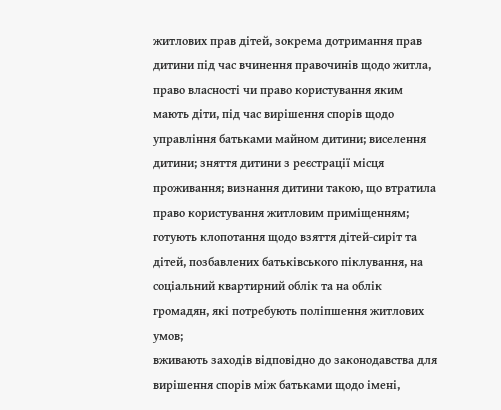житлових прав дітей, зокрема дотримання прав дитини під час вчинення правочинів щодо житла, право власності чи право користування яким мають діти, під час вирішення спорів щодо управління батьками майном дитини; виселення дитини; зняття дитини з реєстрації місця проживання; визнання дитини такою, що втратила право користування житловим приміщенням;
готують клопотання щодо взяття дітей-сиріт та дітей, позбавлених батьківського піклування, на соціальний квартирний облік та на облік громадян, які потребують поліпшення житлових умов;
вживають заходів відповідно до законодавства для вирішення спорів між батьками щодо імені,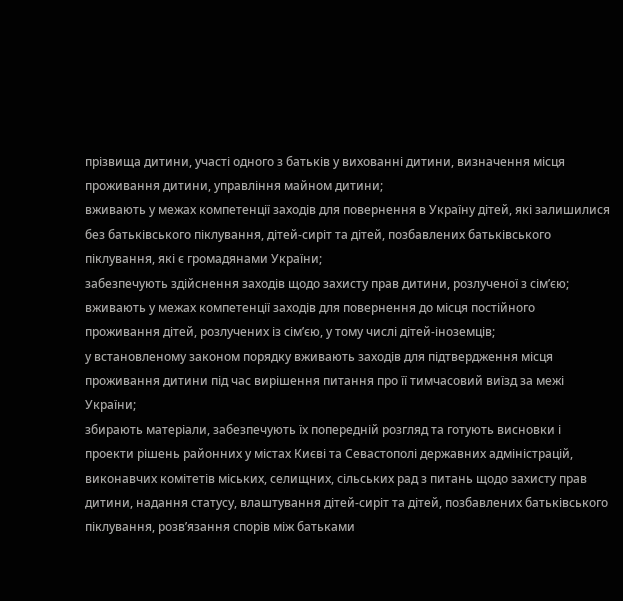прізвища дитини, участі одного з батьків у вихованні дитини, визначення місця проживання дитини, управління майном дитини;
вживають у межах компетенції заходів для повернення в Україну дітей, які залишилися без батьківського піклування, дітей-сиріт та дітей, позбавлених батьківського піклування, які є громадянами України;
забезпечують здійснення заходів щодо захисту прав дитини, розлученої з сім’єю;
вживають у межах компетенції заходів для повернення до місця постійного проживання дітей, розлучених із сім’єю, у тому числі дітей-іноземців;
у встановленому законом порядку вживають заходів для підтвердження місця проживання дитини під час вирішення питання про її тимчасовий виїзд за межі України;
збирають матеріали, забезпечують їх попередній розгляд та готують висновки і проекти рішень районних у містах Києві та Севастополі державних адміністрацій, виконавчих комітетів міських, селищних, сільських рад з питань щодо захисту прав дитини, надання статусу, влаштування дітей-сиріт та дітей, позбавлених батьківського піклування, розв’язання спорів між батьками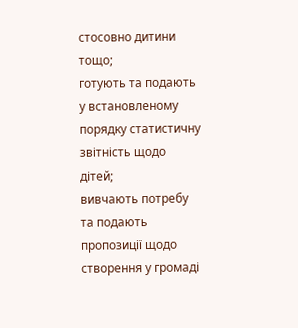стосовно дитини тощо;
готують та подають у встановленому порядку статистичну звітність щодо дітей;
вивчають потребу та подають пропозиції щодо створення у громаді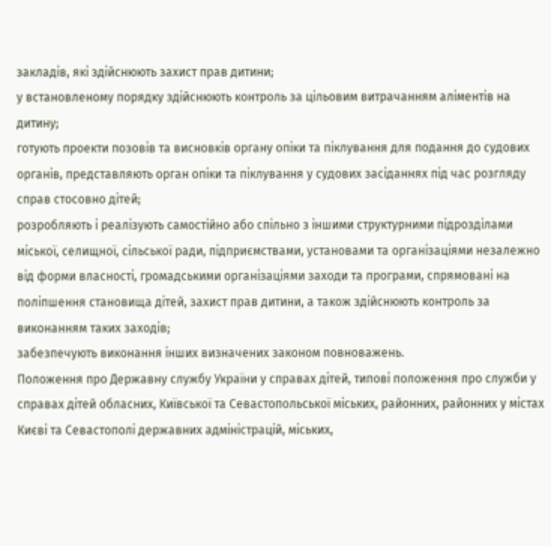закладів, які здійснюють захист прав дитини;
у встановленому порядку здійснюють контроль за цільовим витрачанням аліментів на дитину;
готують проекти позовів та висновків органу опіки та піклування для подання до судових органів, представляють орган опіки та піклування у судових засіданнях під час розгляду справ стосовно дітей;
розробляють і реалізують самостійно або спільно з іншими структурними підрозділами міської, селищної, сільської ради, підприємствами, установами та організаціями незалежно від форми власності, громадськими організаціями заходи та програми, спрямовані на поліпшення становища дітей, захист прав дитини, а також здійснюють контроль за виконанням таких заходів;
забезпечують виконання інших визначених законом повноважень.
Положення про Державну службу України у справах дітей, типові положення про служби у справах дітей обласних, Київської та Севастопольської міських, районних, районних у містах Києві та Севастополі державних адміністрацій, міських,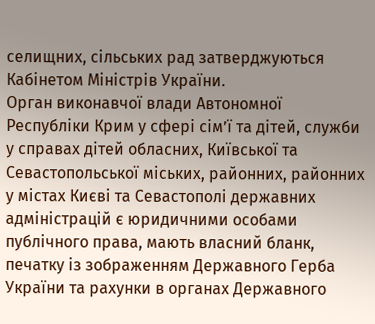селищних, сільських рад затверджуються Кабінетом Міністрів України.
Орган виконавчої влади Автономної Республіки Крим у сфері сім’ї та дітей, служби у справах дітей обласних, Київської та Севастопольської міських, районних, районних у містах Києві та Севастополі державних адміністрацій є юридичними особами публічного права, мають власний бланк, печатку із зображенням Державного Герба України та рахунки в органах Державного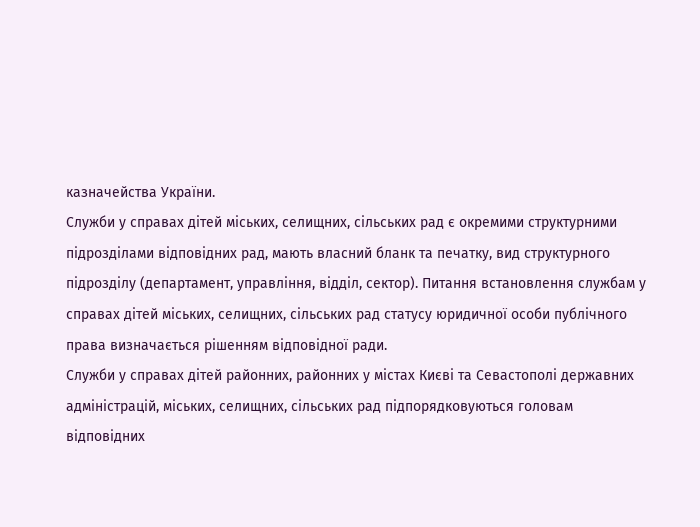казначейства України.
Служби у справах дітей міських, селищних, сільських рад є окремими структурними підрозділами відповідних рад, мають власний бланк та печатку, вид структурного підрозділу (департамент, управління, відділ, сектор). Питання встановлення службам у справах дітей міських, селищних, сільських рад статусу юридичної особи публічного права визначається рішенням відповідної ради.
Служби у справах дітей районних, районних у містах Києві та Севастополі державних адміністрацій, міських, селищних, сільських рад підпорядковуються головам відповідних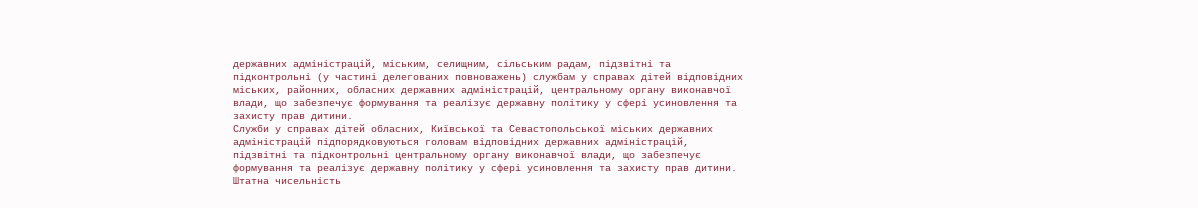державних адміністрацій, міським, селищним, сільським радам, підзвітні та підконтрольні (у частині делегованих повноважень) службам у справах дітей відповідних міських, районних, обласних державних адміністрацій, центральному органу виконавчої влади, що забезпечує формування та реалізує державну політику у сфері усиновлення та захисту прав дитини.
Служби у справах дітей обласних, Київської та Севастопольської міських державних адміністрацій підпорядковуються головам відповідних державних адміністрацій, підзвітні та підконтрольні центральному органу виконавчої влади, що забезпечує формування та реалізує державну політику у сфері усиновлення та захисту прав дитини.
Штатна чисельність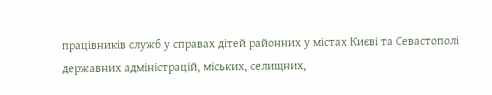працівників служб у справах дітей районних у містах Києві та Севастополі державних адміністрацій, міських, селищних,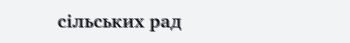сільських рад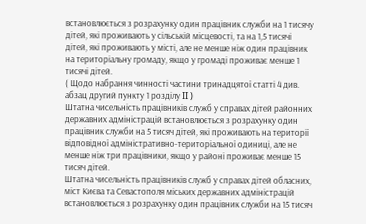встановлюється з розрахунку один працівник служби на 1 тисячу дітей, які проживають у сільській місцевості, та на 1,5 тисячі дітей, які проживають у місті, але не менше ніж один працівник на територіальну громаду, якщо у громаді проживає менше 1 тисячі дітей.
( Щодо набрання чинності частини тринадцятої статті 4 див. абзац другий пункту 1 розділу II )
Штатна чисельність працівників служб у справах дітей районних державних адміністрацій встановлюється з розрахунку один працівник служби на 5 тисяч дітей, які проживають на території відповідної адміністративно-територіальної одиниці, але не менше ніж три працівники, якщо у районі проживає менше 15 тисяч дітей.
Штатна чисельність працівників служб у справах дітей обласних, міст Києва та Севастополя міських державних адміністрацій встановлюється з розрахунку один працівник служби на 15 тисяч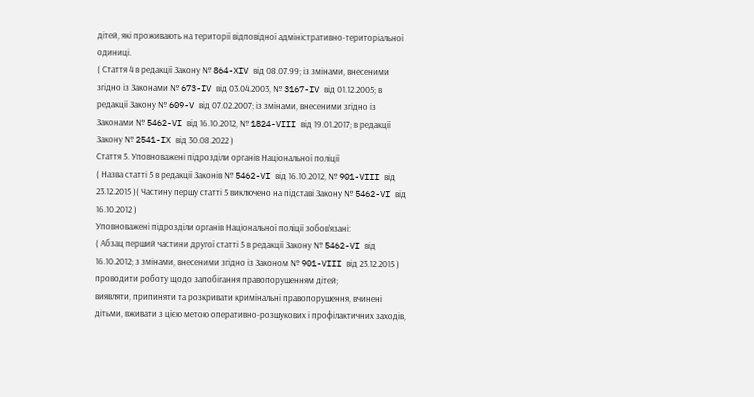дітей, які проживають на території відповідної адміністративно-територіальної одиниці.
( Стаття 4 в редакції Закону № 864-XIV від 08.07.99; із змінами, внесеними згідно із Законами № 673-IV від 03.04.2003, № 3167-IV від 01.12.2005; в редакції Закону № 609-V від 07.02.2007; із змінами, внесеними згідно із Законами № 5462-VI від 16.10.2012, № 1824-VIII від 19.01.2017; в редакції Закону № 2541-IX від 30.08.2022 )
Стаття 5. Уповноважені підрозділи органів Національної поліції
( Назва статті 5 в редакції Законів № 5462-VI від 16.10.2012, № 901-VIII від 23.12.2015 )( Частину першу статті 5 виключено на підставі Закону № 5462-VI від 16.10.2012 )
Уповноважені підрозділи органів Національної поліції зобов’язані:
( Абзац перший частини другої статті 5 в редакції Закону № 5462-VI від 16.10.2012; з змінами, внесеними згідно із Законом № 901-VIII від 23.12.2015 )
проводити роботу щодо запобігання правопорушенням дітей;
виявляти, припиняти та розкривати кримінальні правопорушення, вчинені дітьми, вживати з цією метою оперативно-розшукових і профілактичних заходів,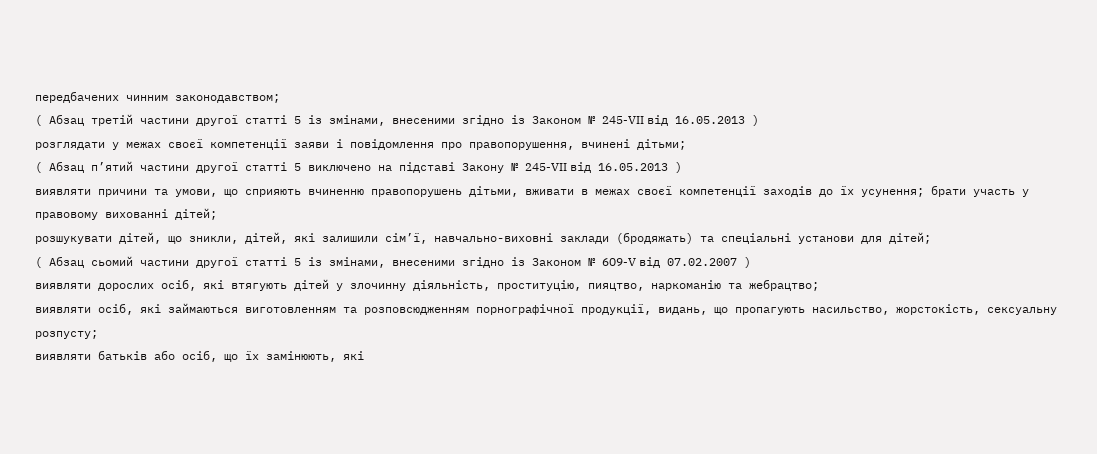передбачених чинним законодавством;
( Абзац третій частини другої статті 5 із змінами, внесеними згідно із Законом № 245-VII від 16.05.2013 )
розглядати у межах своєї компетенції заяви і повідомлення про правопорушення, вчинені дітьми;
( Абзац п’ятий частини другої статті 5 виключено на підставі Закону № 245-VII від 16.05.2013 )
виявляти причини та умови, що сприяють вчиненню правопорушень дітьми, вживати в межах своєї компетенції заходів до їх усунення; брати участь у правовому вихованні дітей;
розшукувати дітей, що зникли, дітей, які залишили сім’ї, навчально-виховні заклади (бродяжать) та спеціальні установи для дітей;
( Абзац сьомий частини другої статті 5 із змінами, внесеними згідно із Законом № 609-V від 07.02.2007 )
виявляти дорослих осіб, які втягують дітей у злочинну діяльність, проституцію, пияцтво, наркоманію та жебрацтво;
виявляти осіб, які займаються виготовленням та розповсюдженням порнографічної продукції, видань, що пропагують насильство, жорстокість, сексуальну розпусту;
виявляти батьків або осіб, що їх замінюють, які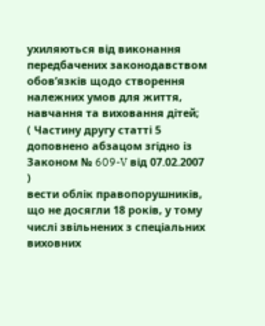ухиляються від виконання передбачених законодавством обов’язків щодо створення належних умов для життя, навчання та виховання дітей;
( Частину другу статті 5 доповнено абзацом згідно із Законом № 609-V від 07.02.2007 )
вести облік правопорушників, що не досягли 18 років, у тому числі звільнених з спеціальних виховних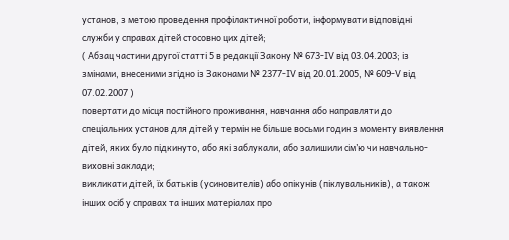установ, з метою проведення профілактичної роботи, інформувати відповідні служби у справах дітей стосовно цих дітей;
( Абзац частини другої статті 5 в редакції Закону № 673-IV від 03.04.2003; із змінами, внесеними згідно із Законами № 2377-IV від 20.01.2005, № 609-V від 07.02.2007 )
повертати до місця постійного проживання, навчання або направляти до спеціальних установ для дітей у термін не більше восьми годин з моменту виявлення дітей, яких було підкинуто, або які заблукали, або залишили сім’ю чи навчально-виховні заклади;
викликати дітей, їх батьків (усиновителів) або опікунів (піклувальників), а також інших осіб у справах та інших матеріалах про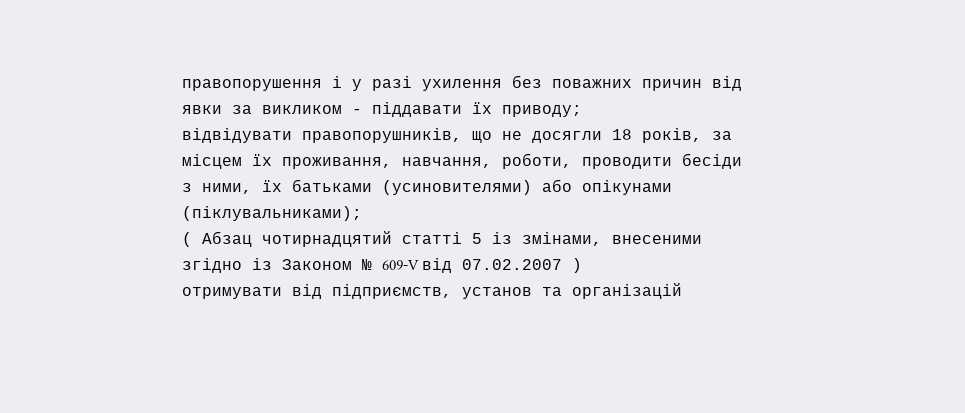правопорушення і у разі ухилення без поважних причин від явки за викликом - піддавати їх приводу;
відвідувати правопорушників, що не досягли 18 років, за місцем їх проживання, навчання, роботи, проводити бесіди з ними, їх батьками (усиновителями) або опікунами (піклувальниками);
( Абзац чотирнадцятий статті 5 із змінами, внесеними згідно із Законом № 609-V від 07.02.2007 )
отримувати від підприємств, установ та організацій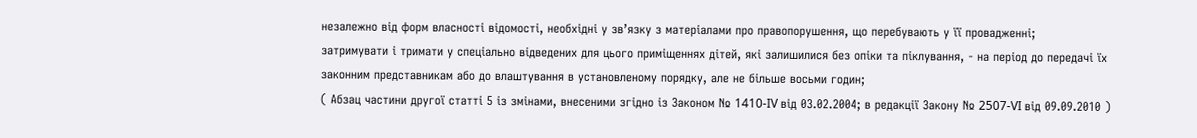незалежно від форм власності відомості, необхідні у зв’язку з матеріалами про правопорушення, що перебувають у її провадженні;
затримувати і тримати у спеціально відведених для цього приміщеннях дітей, які залишилися без опіки та піклування, - на період до передачі їх законним представникам або до влаштування в установленому порядку, але не більше восьми годин;
( Абзац частини другої статті 5 із змінами, внесеними згідно із Законом № 1410-IV від 03.02.2004; в редакції Закону № 2507-VI від 09.09.2010 )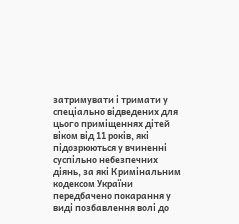затримувати і тримати у спеціально відведених для цього приміщеннях дітей віком від 11 років, які підозрюються у вчиненні суспільно небезпечних діянь, за які Кримінальним кодексом України передбачено покарання у виді позбавлення волі до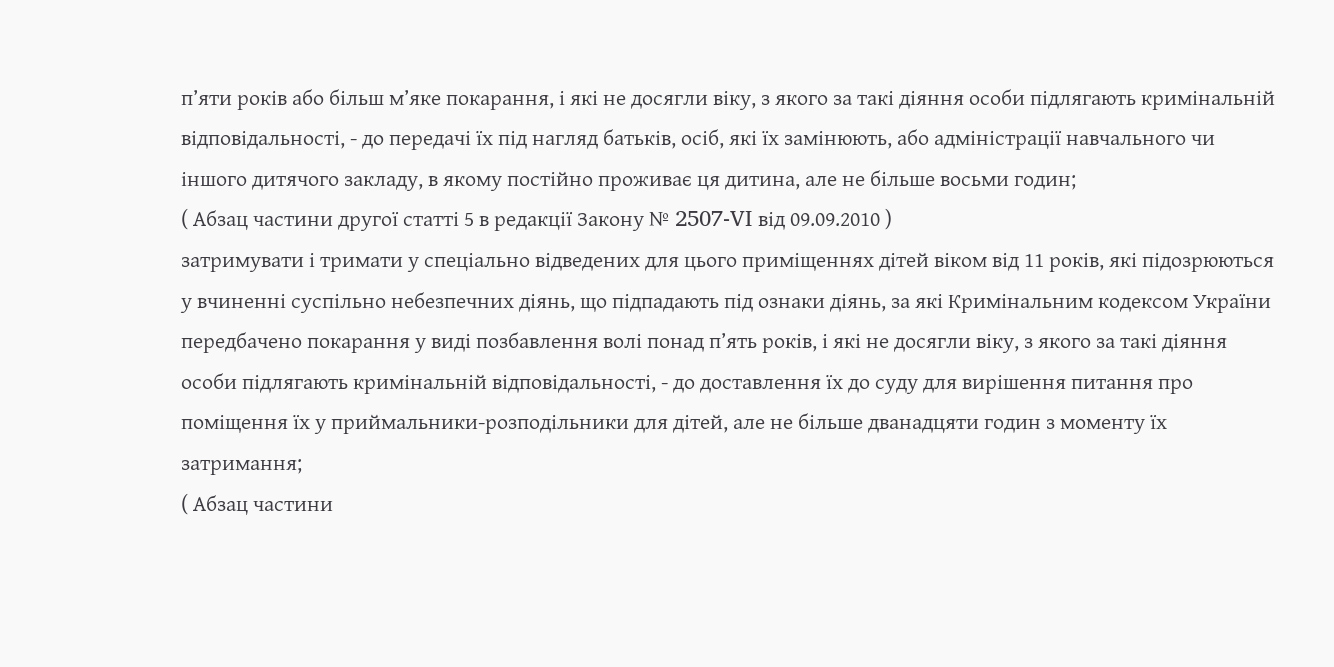п’яти років або більш м’яке покарання, і які не досягли віку, з якого за такі діяння особи підлягають кримінальній відповідальності, - до передачі їх під нагляд батьків, осіб, які їх замінюють, або адміністрації навчального чи іншого дитячого закладу, в якому постійно проживає ця дитина, але не більше восьми годин;
( Абзац частини другої статті 5 в редакції Закону № 2507-VI від 09.09.2010 )
затримувати і тримати у спеціально відведених для цього приміщеннях дітей віком від 11 років, які підозрюються у вчиненні суспільно небезпечних діянь, що підпадають під ознаки діянь, за які Кримінальним кодексом України передбачено покарання у виді позбавлення волі понад п’ять років, і які не досягли віку, з якого за такі діяння особи підлягають кримінальній відповідальності, - до доставлення їх до суду для вирішення питання про поміщення їх у приймальники-розподільники для дітей, але не більше дванадцяти годин з моменту їх затримання;
( Абзац частини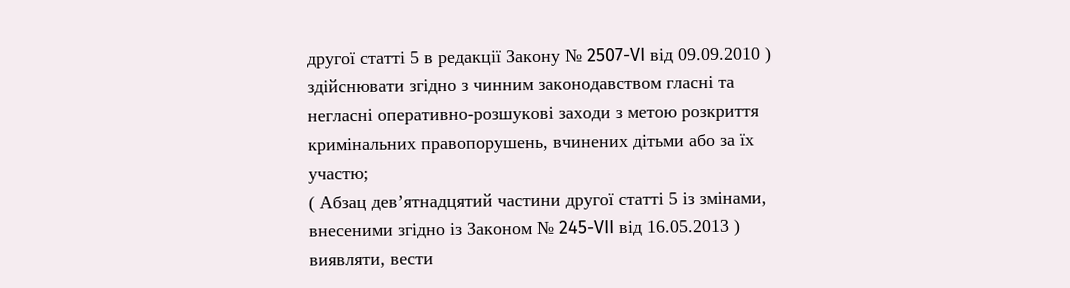другої статті 5 в редакції Закону № 2507-VI від 09.09.2010 )
здійснювати згідно з чинним законодавством гласні та негласні оперативно-розшукові заходи з метою розкриття кримінальних правопорушень, вчинених дітьми або за їх участю;
( Абзац дев’ятнадцятий частини другої статті 5 із змінами, внесеними згідно із Законом № 245-VII від 16.05.2013 )
виявляти, вести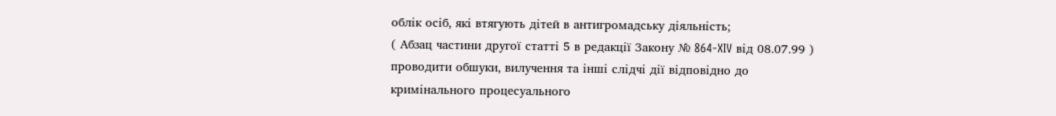облік осіб, які втягують дітей в антигромадську діяльність;
( Абзац частини другої статті 5 в редакції Закону № 864-XIV від 08.07.99 )
проводити обшуки, вилучення та інші слідчі дії відповідно до кримінального процесуального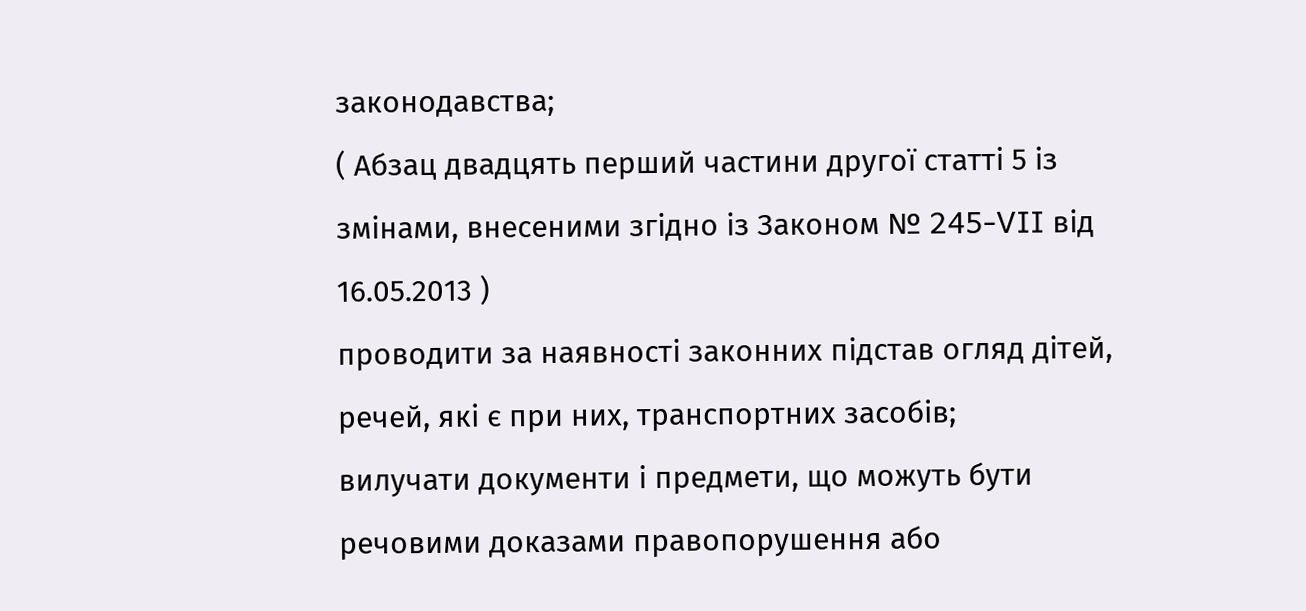законодавства;
( Абзац двадцять перший частини другої статті 5 із змінами, внесеними згідно із Законом № 245-VII від 16.05.2013 )
проводити за наявності законних підстав огляд дітей, речей, які є при них, транспортних засобів;
вилучати документи і предмети, що можуть бути речовими доказами правопорушення або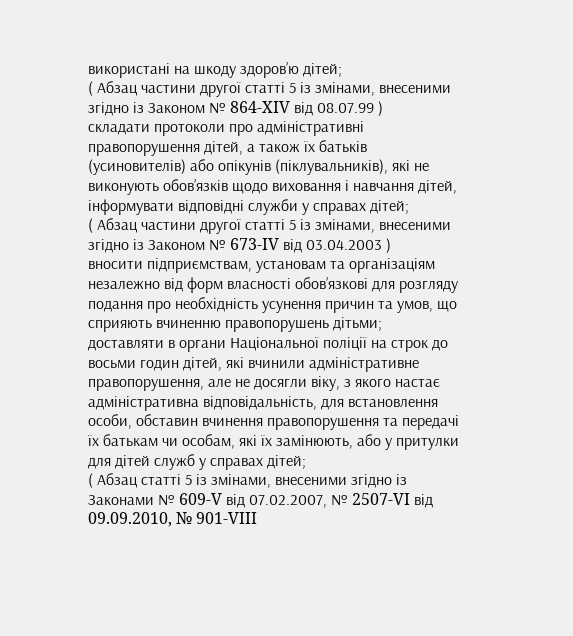використані на шкоду здоров’ю дітей;
( Абзац частини другої статті 5 із змінами, внесеними згідно із Законом № 864-XIV від 08.07.99 )
складати протоколи про адміністративні правопорушення дітей, а також їх батьків (усиновителів) або опікунів (піклувальників), які не виконують обов’язків щодо виховання і навчання дітей, інформувати відповідні служби у справах дітей;
( Абзац частини другої статті 5 із змінами, внесеними згідно із Законом № 673-IV від 03.04.2003 )
вносити підприємствам, установам та організаціям незалежно від форм власності обов’язкові для розгляду подання про необхідність усунення причин та умов, що сприяють вчиненню правопорушень дітьми;
доставляти в органи Національної поліції на строк до восьми годин дітей, які вчинили адміністративне правопорушення, але не досягли віку, з якого настає адміністративна відповідальність, для встановлення особи, обставин вчинення правопорушення та передачі їх батькам чи особам, які їх замінюють, або у притулки для дітей служб у справах дітей;
( Абзац статті 5 із змінами, внесеними згідно із Законами № 609-V від 07.02.2007, № 2507-VI від 09.09.2010, № 901-VIII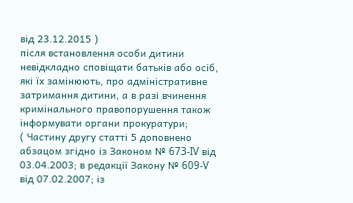від 23.12.2015 )
після встановлення особи дитини невідкладно сповіщати батьків або осіб, які їх замінюють, про адміністративне затримання дитини, а в разі вчинення кримінального правопорушення також інформувати органи прокуратури;
( Частину другу статті 5 доповнено абзацом згідно із Законом № 673-IV від 03.04.2003; в редакції Закону № 609-V від 07.02.2007; із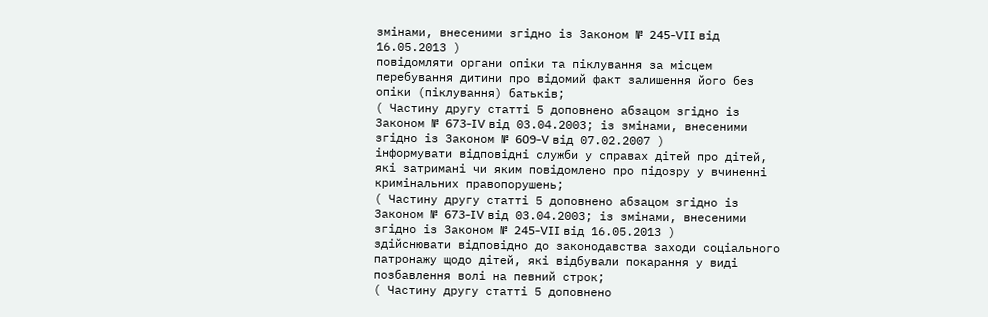змінами, внесеними згідно із Законом № 245-VII від 16.05.2013 )
повідомляти органи опіки та піклування за місцем перебування дитини про відомий факт залишення його без опіки (піклування) батьків;
( Частину другу статті 5 доповнено абзацом згідно із Законом № 673-IV від 03.04.2003; із змінами, внесеними згідно із Законом № 609-V від 07.02.2007 )
інформувати відповідні служби у справах дітей про дітей, які затримані чи яким повідомлено про підозру у вчиненні кримінальних правопорушень;
( Частину другу статті 5 доповнено абзацом згідно із Законом № 673-IV від 03.04.2003; із змінами, внесеними згідно із Законом № 245-VII від 16.05.2013 )
здійснювати відповідно до законодавства заходи соціального патронажу щодо дітей, які відбували покарання у виді позбавлення волі на певний строк;
( Частину другу статті 5 доповнено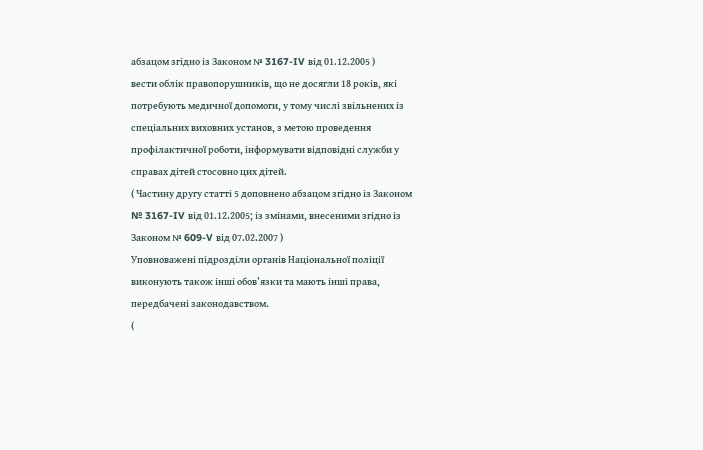абзацом згідно із Законом № 3167-IV від 01.12.2005 )
вести облік правопорушників, що не досягли 18 років, які потребують медичної допомоги, у тому числі звільнених із спеціальних виховних установ, з метою проведення профілактичної роботи, інформувати відповідні служби у справах дітей стосовно цих дітей.
( Частину другу статті 5 доповнено абзацом згідно із Законом № 3167-IV від 01.12.2005; із змінами, внесеними згідно із Законом № 609-V від 07.02.2007 )
Уповноважені підрозділи органів Національної поліції виконують також інші обов’язки та мають інші права, передбачені законодавством.
(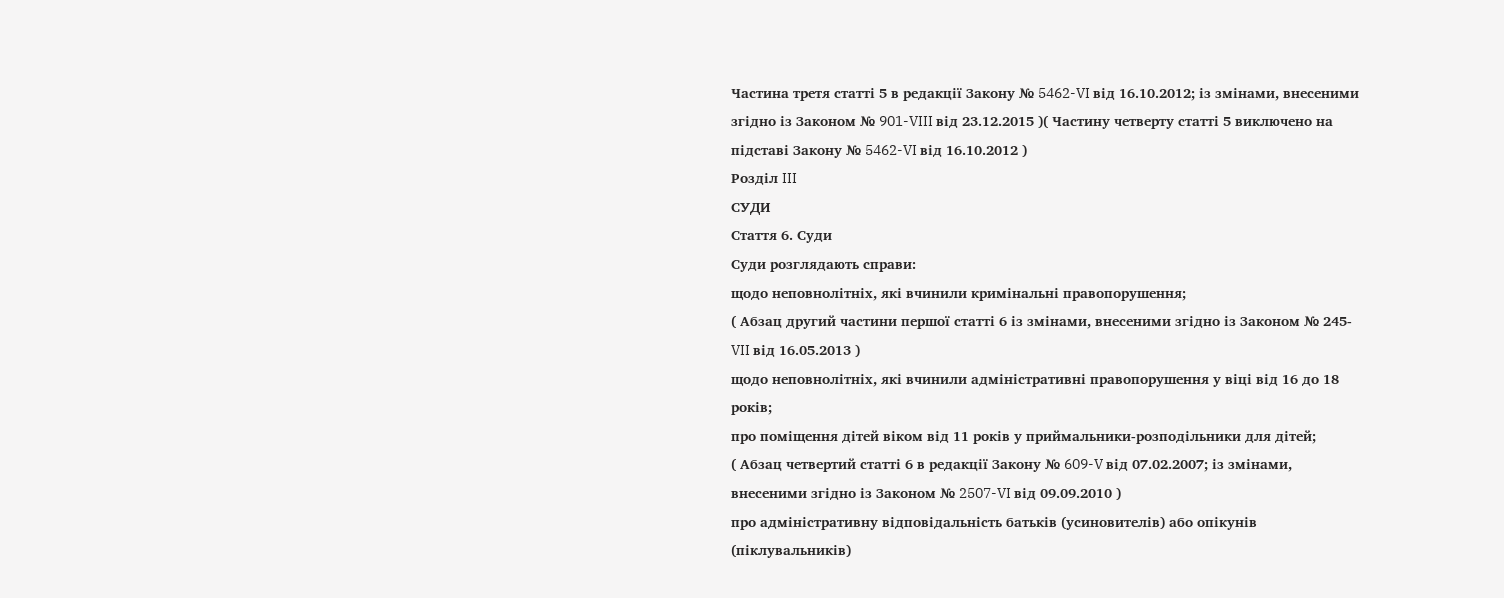Частина третя статті 5 в редакції Закону № 5462-VI від 16.10.2012; із змінами, внесеними згідно із Законом № 901-VIII від 23.12.2015 )( Частину четверту статті 5 виключено на підставі Закону № 5462-VI від 16.10.2012 )
Розділ III
СУДИ
Стаття 6. Суди
Суди розглядають справи:
щодо неповнолітніх, які вчинили кримінальні правопорушення;
( Абзац другий частини першої статті 6 із змінами, внесеними згідно із Законом № 245-VII від 16.05.2013 )
щодо неповнолітніх, які вчинили адміністративні правопорушення у віці від 16 до 18 років;
про поміщення дітей віком від 11 років у приймальники-розподільники для дітей;
( Абзац четвертий статті 6 в редакції Закону № 609-V від 07.02.2007; із змінами, внесеними згідно із Законом № 2507-VI від 09.09.2010 )
про адміністративну відповідальність батьків (усиновителів) або опікунів (піклувальників)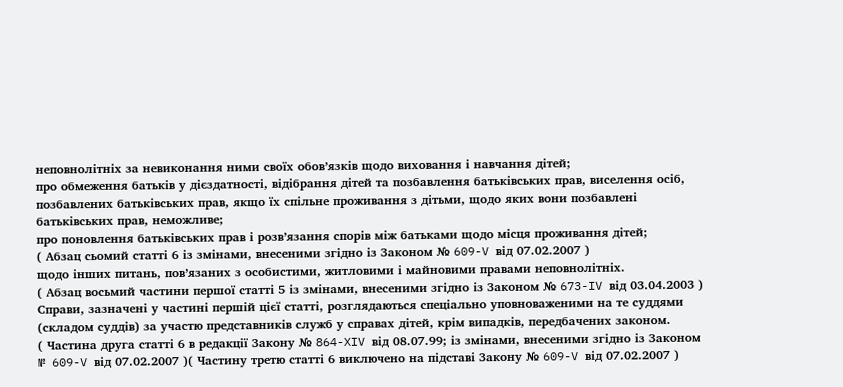неповнолітніх за невиконання ними своїх обов’язків щодо виховання і навчання дітей;
про обмеження батьків у дієздатності, відібрання дітей та позбавлення батьківських прав, виселення осіб, позбавлених батьківських прав, якщо їх спільне проживання з дітьми, щодо яких вони позбавлені батьківських прав, неможливе;
про поновлення батьківських прав і розв’язання спорів між батьками щодо місця проживання дітей;
( Абзац сьомий статті 6 із змінами, внесеними згідно із Законом № 609-V від 07.02.2007 )
щодо інших питань, пов’язаних з особистими, житловими і майновими правами неповнолітніх.
( Абзац восьмий частини першої статті 5 із змінами, внесеними згідно із Законом № 673-IV від 03.04.2003 )
Справи, зазначені у частині першій цієї статті, розглядаються спеціально уповноваженими на те суддями (складом суддів) за участю представників служб у справах дітей, крім випадків, передбачених законом.
( Частина друга статті 6 в редакції Закону № 864-XIV від 08.07.99; із змінами, внесеними згідно із Законом № 609-V від 07.02.2007 )( Частину третю статті 6 виключено на підставі Закону № 609-V від 07.02.2007 )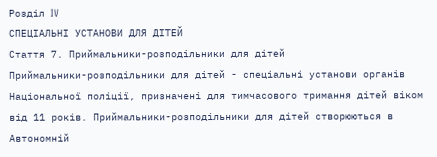Розділ IV
СПЕЦІАЛЬНІ УСТАНОВИ ДЛЯ ДІТЕЙ
Стаття 7. Приймальники-розподільники для дітей
Приймальники-розподільники для дітей - спеціальні установи органів Національної поліції, призначені для тимчасового тримання дітей віком від 11 років. Приймальники-розподільники для дітей створюються в Автономній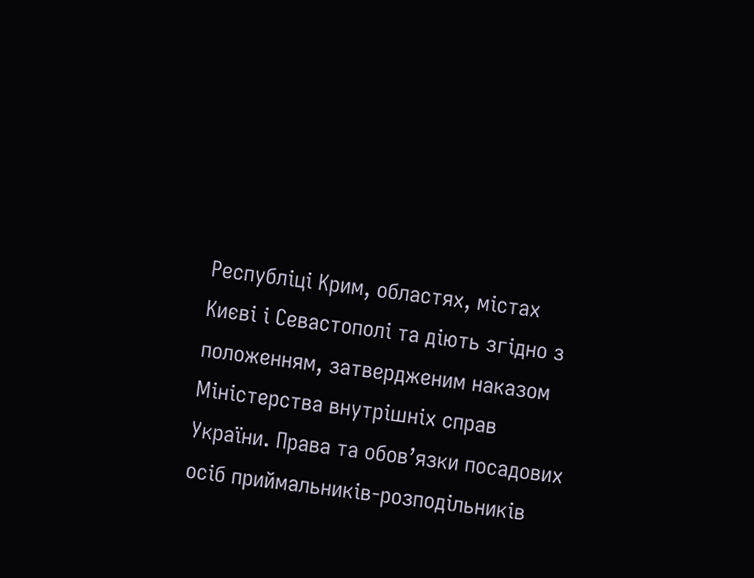Республіці Крим, областях, містах Києві і Севастополі та діють згідно з положенням, затвердженим наказом Міністерства внутрішніх справ України. Права та обов’язки посадових осіб приймальників-розподільників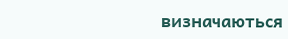визначаються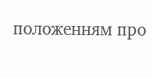положенням про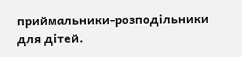приймальники-розподільники для дітей.